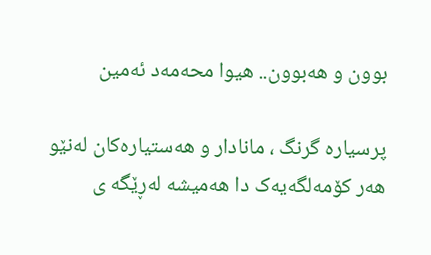بوون و ھەبوون.. ھیوا محەمەد ئەمین

پرسیارە گرنگ ، مانادار و ھەستیارەکان لەنێو ھەر کۆمەلگەیەک دا ھەمیشە لەڕێگە ی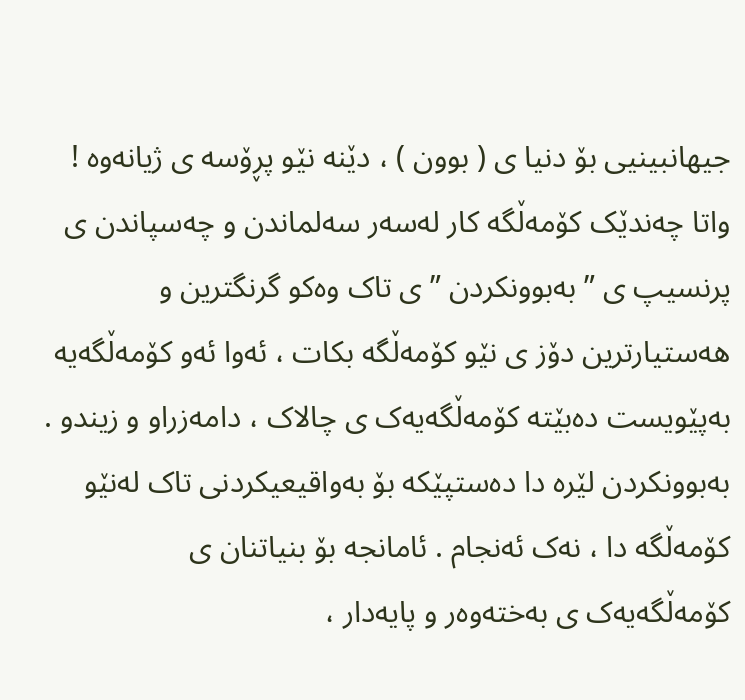جیھانبینیی بۆ دنیا ی ( بوون ) ، دێنە نێو پڕۆسە ی ژیانەوە ! واتا چەندێک کۆمەڵگە کار لەسەر سەلماندن و چەسپاندن ی پرنسیپ ی ” بەبوونکردن ” ی تاک وەکو گرنگترین و ھەستیارترین دۆز ی نێو کۆمەڵگە بکات ، ئەوا ئەو کۆمەڵگەیە بەپێویست دەبێتە کۆمەڵگەیەک ی چالاک ، دامەزراو و زیندو . بەبوونکردن لێرە دا دەستپێکە بۆ بەواقیعیکردنی تاک لەنێو کۆمەڵگە دا ، نەک ئەنجام . ئامانجە بۆ بنیاتنان ی کۆمەڵگەیەک ی بەختەوەر و پایەدار ،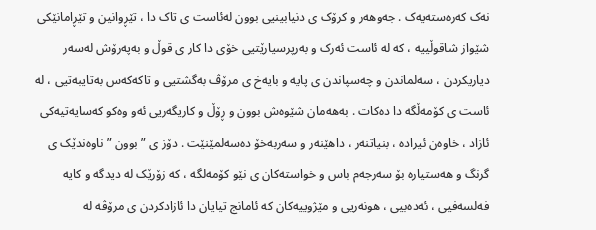نەک کەرەستەیەک . جەوھەر و کرۆک ی دنیابینیی بوون لەئاست ی تاک دا ، تێڕوانین و تێڕامانێکی شێواز شاقوڵییە ، کە لە ئاست ئەرک و بەرپرسیارێتیی خۆی دا کار ی قوڵ و بەپەرۆش لەسەر دیاریکردن ، سەلماندن و چەسپاندن ی پایە و بایەخ ی مرۆڤ بەگشتیی و تاکەکەس بەتایبەتیی ، لە ئاست ی کۆمەڵگە دا دەکات . بەھەمان شێوەش بوون و ڕۆڵ و کاریگەریی ئەو وەکو کەسایەتیەکی ئازاد ، خاوەن ئیرادە ، بنیاتنەر ، داھێنەر و سەربەخۆ دەسەلمێنێت . دۆز ی ” بوون ” ناوەندێک ی گرنگ و ھەستیارە بۆ سەرجەم باس و خواستەکان ی نێو کۆمەلگە ، کە زۆرێک لە دیدگە و کایە فەلسەفیی ، ئەدەبیی ، ھونەریی و مێژوییەکان کە ئامانج تیایان دا ئازادکردن ی مرۆڤە لە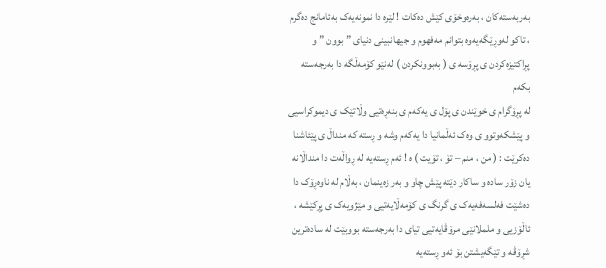بەربەستەکان ، بەرەوخۆی کێش دەکات ! لێرە دا نمونەیەک بەئامانج دەگرم ، تاکو لەوڕێگەیەوە بتوانم مەفھوم و جیھانبینی دنیای ” بوون ” و پڕاکتیزەکردن ی پڕۆسە ی ( بەبوونکردن ) لەنێو کۆمەڵگە دا بەرجەستە بکەم
لە پڕۆگرام ی خوێندن ی پۆل ی یەکەم ی بنەڕەتیی وڵاتێک ی دیموکراسیی و پێشکەوتوو ی وەک ئەڵمانیا دا یەکەم وشە و ڕستە کە منداڵ ی پێئاشنا دەکرێت : ( من ، منم – تۆ ، تۆیت ) ە ! ئەم ڕستەیە لە ڕواڵەت دا منداڵانە یان زۆر سادە و ساکار دێتە پێش چاو و بەر زەینمان ، بەڵام لە ناوەڕۆک دا دەشێت فەلسەفەیەک ی گرنگ ی کۆمەڵایەتیی و مێژویەک ی پڕکێشە ، ئاڵۆزیی و ململانێی مرۆڤایەتیی تیای دا بەرجەستە بووبێت لە سادەترین شڕۆڤە و تێگەیشتن بۆ ئەو ڕستەیە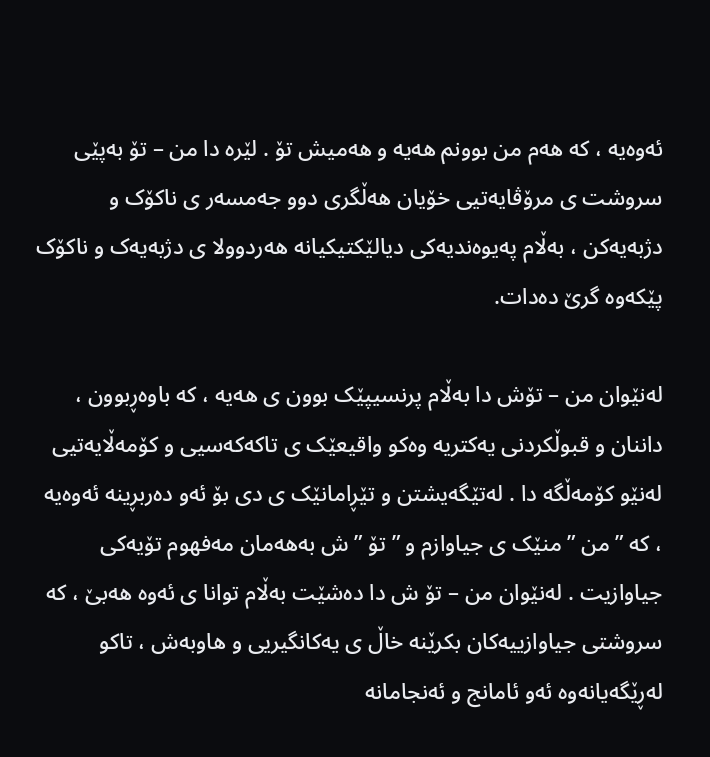ئەوەیە ، کە ھەم من بوونم ھەیە و ھەمیش تۆ . لێرە دا من – تۆ بەپێی سروشت ی مرۆڤایەتیی خۆیان ھەڵگری دوو جەمسەر ی ناکۆک و دژبەیەکن ، بەڵام پەیوەندیەکی دیالێکتیکیانە ھەردوولا ی دژبەیەک و ناکۆک پێکەوە گرێ دەدات.

لەنێوان من – تۆش دا بەڵام پرنسیپێک بوون ی ھەیە ، کە باوەڕبوون ، داننان و قبوڵکردنی یەکتریە وەکو واقیعێک ی تاکەکەسیی و کۆمەڵایەتیی لەنێو کۆمەڵگە دا . لەتێگەیشتن و تێڕامانێک ی دی بۆ ئەو دەربڕینە ئەوەیە ، کە ” من ” منێک ی جیاوازم و ” تۆ ” ش بەھەمان مەفھوم تۆیەکی جیاوازیت . لەنێوان من – تۆ ش دا دەشێت بەڵام توانا ی ئەوە ھەبێ ، کە سروشتی جیاوازییەکان بکرێنە خاڵ ی یەکانگیریی و ھاوبەش ، تاکو لەڕێگەیانەوە ئەو ئامانج و ئەنجامانە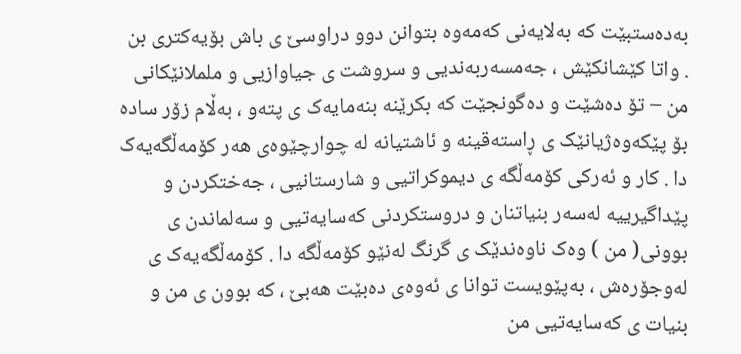بەدەستبێت کە بەلایەنی کەمەوە بتوانن دوو دراوسێ ی باش بۆیەکتری بن . واتا کێشانکێش ، جەمسەربەندیی و سروشت ی جیاوازیی و ململانێکانی من – تۆ دەشێت و دەگونجێت کە بکرێنە بنەمایەک ی پتەو ، بەڵام زۆر سادە بۆ پێکەوەژیانێک ی ڕاستەقینە و ئاشتیانە لە چوارچێوەی ھەر کۆمەڵگەیەک دا . کار و ئەرکی کۆمەڵگە ی دیموکراتیی و شارستانیی ، جەختکردن و پێداگیرییە لەسەر بنیاتنان و دروستکردنی کەسایەتیی و سەلماندن ی بوونی( من ) وەک ناوەندێک ی گرنگ لەنێو کۆمەڵگە دا . کۆمەڵگەیەک ی لەوجۆرەش ، بەپێویست توانا ی ئەوەی دەبێت ھەبێ ، کە بوون ی من و بنیات ی کەسایەتیی من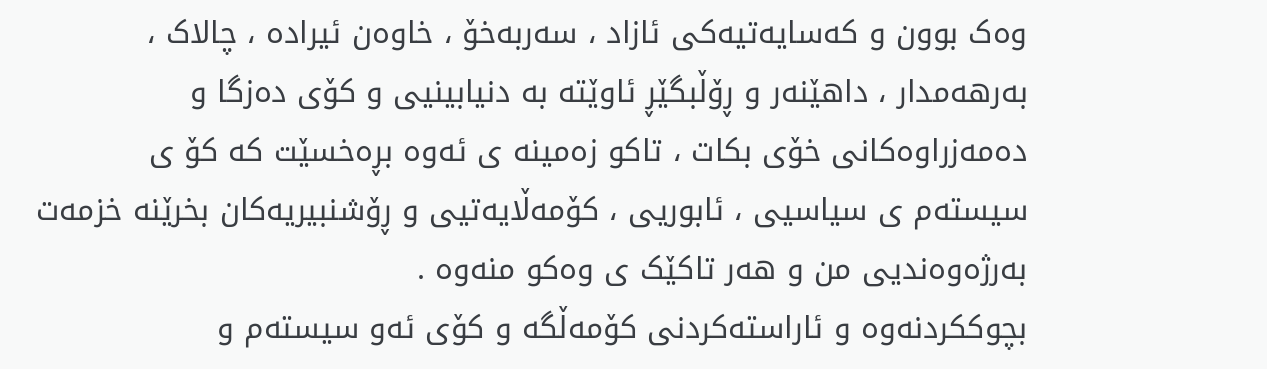وەک بوون و کەسایەتیەکی ئازاد ، سەربەخۆ ، خاوەن ئیرادە ، چالاک ، بەرھەمدار ، داھێنەر و ڕۆڵبگێڕ ئاوێتە بە دنیابینیی و کۆی دەزگا و دەمەزراوەکانی خۆی بکات ، تاکو زەمینە ی ئەوە بڕەخسێت کە کۆ ی سیستەم ی سیاسیی ، ئابوریی ، کۆمەڵایەتیی و ڕۆشنبیریەکان بخرێنە خزمەت بەرژەوەندیی من و ھەر تاکێک ی وەکو منەوە .
بچوککردنەوە و ئاراستەکردنی کۆمەڵگە و کۆی ئەو سیستەم و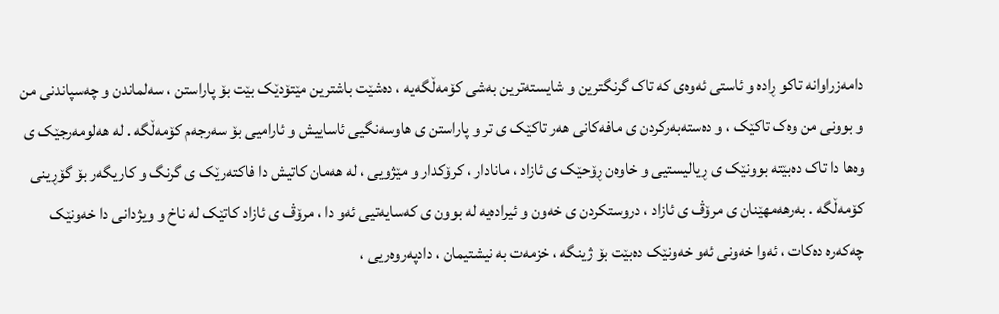دامەزراوانە تاکو ڕادە و ئاستی ئەوەی کە تاک گرنگترین و شایستەترین بەشی کۆمەڵگەیە ، دەشێت باشترین مێتۆدێک بێت بۆ پاراستن ، سەلماندن و چەسپاندنی من و بوونی من وەک تاکێک ، و دەستەبەرکردن ی مافەکانی ھەر تاکێک ی تر و پاراستن ی ھاوسەنگیی ئاساییش و ئارامیی بۆ سەرجەم کۆمەڵگە . لە ھەلومەرجێک ی وەھا دا تاک دەبێتە بوونێک ی ڕیالیستیی و خاوەن ڕۆحێک ی ئازاد ، مانادار ، کرۆکدار و مێژویی ، لە ھەمان کاتیش دا فاکتەرێک ی گرنگ و کاریگەر بۆ گۆڕینی کۆمەڵگە . بەرھەمھێنان ی مرۆڤ ی ئازاد ، دروستکردن ی خەون و ئیرادەیە لە بوون ی کەسایەتیی ئەو دا ، مرۆڤ ی ئازاد کاتێک لە ناخ و ویژدانی دا خەونێک چەکەرە دەکات ، ئەوا خەونی ئەو خەونێک دەبێت بۆ ژینگە ، خزمەت بە نیشتیمان ، دادپەروەریی ،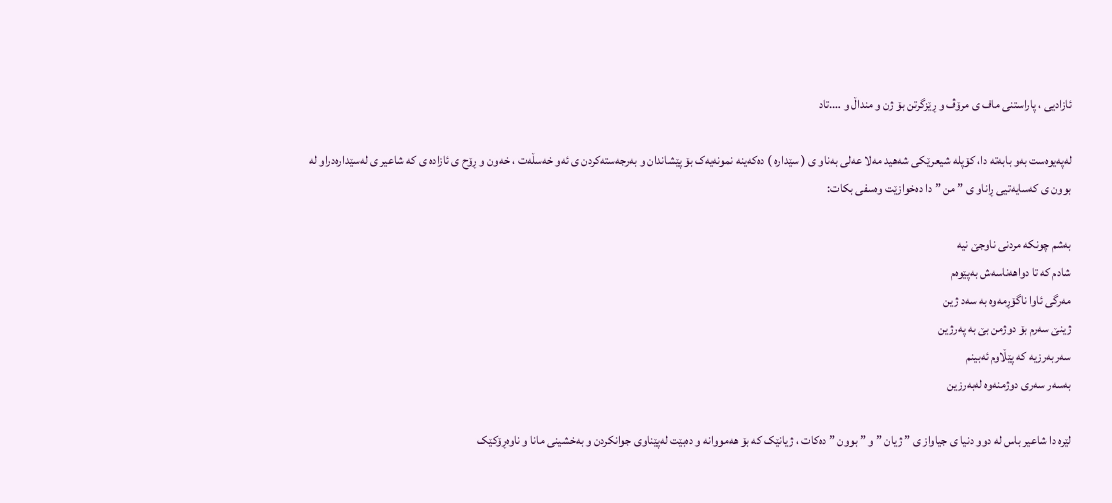ئازادیی ، پاراستنی ماف ی مرۆڤ و ڕێزگرتن بۆ ژن و منداڵ و ….تاد

لەپەیوەست بەو بابەتە دا، کۆپلە شیعرێکی شەھید مەلا عەلی بەناو ی ( سێدارە ) دەکەینە نمونەیەک بۆ پێشاندان و بەرجەستەکردن ی ئەو خەسڵەت ، خەون و ڕۆح ی ئازادە ی کە شاعیر ی لەسێدارەدراو لە بوون ی کەسایەتیی ڕاناو ی ” من ” دا دەخوازێت وەسفی بکات:

بەشم چونکە مردنی ناوجێ نیە
شادم کە تا دواھەناسەش بەپێوەم
مەرگی ئاوا ناگۆڕمەوە بە سەد ژین
ژینێ سەرم بۆ دوژمن بێ بە پەرژین
سەربەرزیە کە پێڵاوم ئەبینم
بەسەر سەری دوژمنەوە لەبەرزین

لێرە دا شاعیر باس لە دوو دنیا ی جیاواز ی ” ژیان ” و ” بوون ” دەکات ، ژیانێک کە بۆ ھەمووانە و دەبێت لەپێناوی جوانکردن و بەخشینی مانا و ناوەڕۆکێک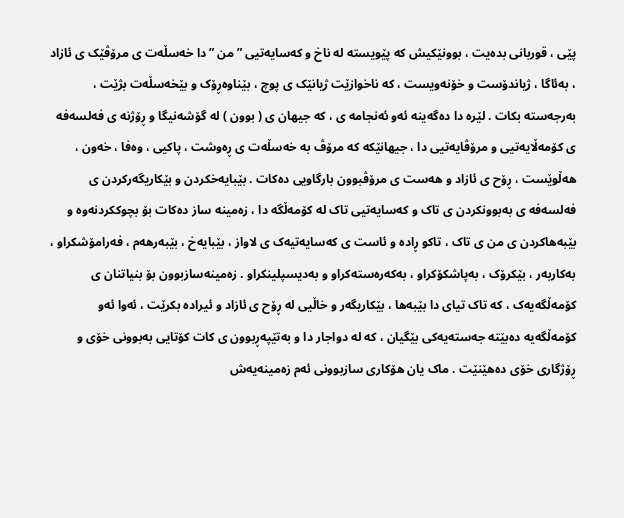پێی ، قوربانی بدەیت ، بوونێکیش کە پێویستە لە ناخ و کەسایەتیی ” من ” دا خەسڵەت ی مرۆڤێک ی ئازاد ، بەئاگا ، ژیاندۆست و خۆنەویست ، کە ناخوازێت ژیانێک ی پوچ ، بێناوەڕۆک و بێخەسڵەت بژێت ، بەرجەستە بکات . لێرە دا دەگەینە ئەو ئەنجامە ی ، کە جیھان ی ( بوون ) لە گۆشەنیگا و ڕۆژنە ی فەلسەفە ی کۆمەڵایەتیی و مرۆڤایەتیی دا ، جیھانێکە کە مرۆڤ بە خەسڵەت ی ڕەوشت ، پاکیی ، وەفا ، خەون ، ھەڵوێست ، ڕۆح ی ئازاد و ھەست ی مرۆڤبوون بارگاویی دەکات . بێبایەخکردن و بێکاریگەرکردن ی فەلسەفە ی بەبوونکردن ی تاک و کەسایەتیی تاک لە کۆمەڵگە دا ، زەمینە ساز دەکات بۆ بچوککردنەوە و بێبەھاکردن ی من ی تاک ، تاکو ڕادە و ئاست ی کەسایەتیەک ی لاواز ، بێبایەخ ، بێبەرھەم ، فەرامۆشکراو ، بەکاربەر ، بێکرۆک ، بەپاشکۆکراو ، بەکەرەستەکراو و بەدیسپلینکراو . زەمینەسازبوون بۆ بنیاتنان ی کۆمەڵگەیەک ، کە تاک تیای دا بێبەھا ، بێکاریگەر و خاڵیی لە ڕۆح ی ئازاد و ئیرادە بکرێت ، ئەوا ئەو کۆمەڵگەیە دەبێتە جەستەیەکی بێگیان ، کە لە دواجار دا و بەتێپەڕبوون ی کات کۆتایی بەبوونی خۆی و ڕۆژگاری خۆی دەھێنێت . ماک یان ھۆکاری سازبوونی ئەم زەمینەیەش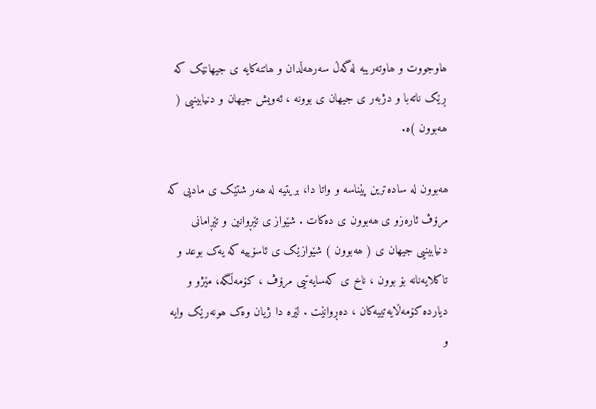ھاوجووت و ھاوتەریبە لەگەڵ سەرھەڵدان و ھاتنەکایە ی جیھانێک کە ڕێک ناتەبا و دژبەر ی جیھان ی بوونە ، ئەویش جیھان و دنیابینیی ( ھەبوون )ە.

ھەبوون لە سادەترین پێناسە و واتا دا، بریتیە لە ھەر شتێک ی مادیی کە مرۆڤ ئارەزو ی ھەبوون ی دەکات . شێواز ی تێڕوانین و تێڕامانی دنیابینیی جیھان ی ( ھەبوون ) شێوازێک ی ئاسۆییە کە یەک بوعد و تاکلایەنانە بۆ بوون ، ناخ ی کەسایەتیی مرۆڤ ، کۆمەڵگە، مێژو و دیاردە کۆمەڵایەتییەکان ، دەڕوانێت . لێرە دا ژیان وەک ھونەرێک وایە و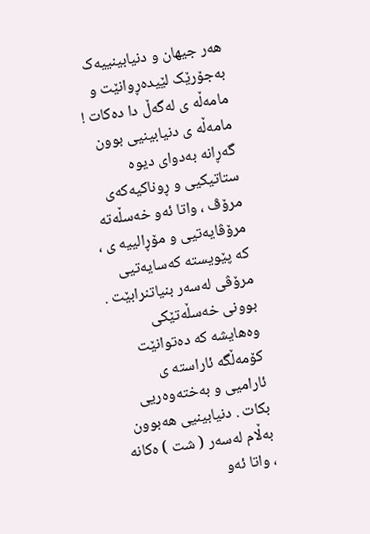ھەر جیھان و دنیابینییەک بەجۆرێک لێیدەڕوانێت و مامەڵە ی لەگەڵ دا دەکات ! مامەڵە ی دنیابینیی بوون گەڕانە بەدوای دیوە ستاتیکیی و ڕوناکیەکەی مرۆڤ ، واتا ئەو خەسڵەتە مرۆڤایەتیی و مۆڕالییە ی ، کە پێویستە کەسایەتیی مرۆڤی لەسەر بنیاتنرابێت . بوونی خەسڵەتێکی وەھایشە کە دەتوانێت کۆمەڵگە ئاراستە ی ئارامیی و بەختەوەریی بکات . دنیابینیی ھەبوون بەڵام لەسەر ( شت ) ەکانە ، واتا ئەو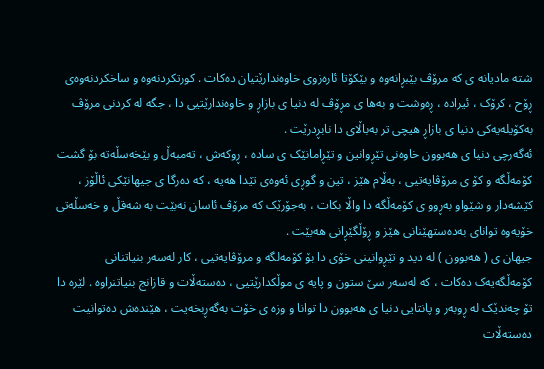شتە مادیانە ی کە مرۆڤ بێبڕانەوە و بێکۆتا ئارەزوی خاوەندارێتیان دەکات . کورتکردنەوە و ساخکردنەوەی ڕۆح ، کرۆک ، ئیرادە ، ڕەوشت و بەھا ی مڕۆڤ لە دنیا ی بازاڕ و خاوەندارێتیی دا ، جگە لە کردنی مرۆڤ بەکۆیلەیەکی دنیا ی بازاڕ ھیچی تر بەباڵای دا نابڕدرێت .
ئەگەرچی دنیا ی ھەبوون خاوەنی تێڕوانین و تێڕامانێک ی سادە ، ڕوکەش ، تەمبەڵ و بێخەسڵەتە بۆ گشت کۆمەڵگە و کۆ ی مرۆڤایەتیی ، بەڵام ھێز ، تین و گوڕی ئەوەی تێدا ھەیە ، کە دەرگا ی جیھانێکی ئاڵۆز ، کێشەدار و شێواو بەڕوو ی کۆمەڵگە دا واڵا بکات ، بەجۆرێک کە مرۆڤ ئاسان نەبێت بە شەقڵ و خەسڵەتی خۆیەوە توانای بەدەستھێنانی ھێز و ڕۆڵگێڕانی ھەبێت .
جیھان ی ( ھەبوون ) لە دید و تێڕوانینی خۆی دا بۆ کۆمەلگە و مرۆڤایەتیی ، کار لەسەر بنیاتنانی کۆمەڵگەیەک دەکات ، کە لەسەر سێ ستون و پایە ی موڵکدارێتیی ، دەستەڵات و قازانج بنیاتنراوە . لێرە دا تۆ چەندێک لە ڕوبەر و پانتایی دنیا ی ھەبوون دا توانا و وزە ی خۆت بەگەڕبخەیت ، ھێندەش دەتوانیت دەستەڵات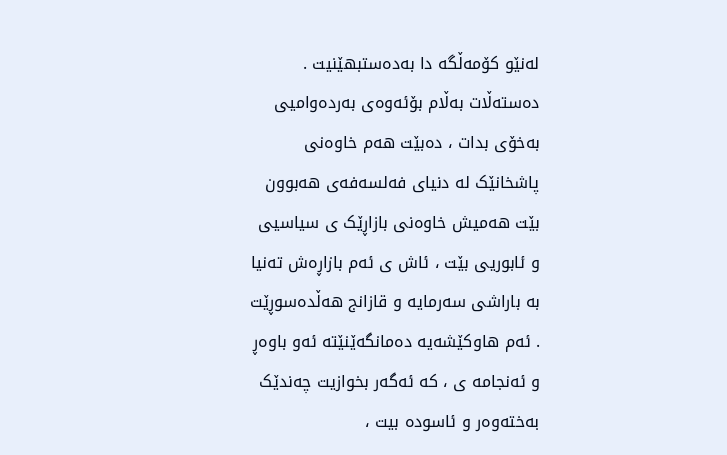لەنێو کۆمەڵگە دا بەدەستبھێنیت . دەستەڵات بەڵام بۆئەوەی بەردەوامیی بەخۆی بدات ، دەبێت ھەم خاوەنی پاشخانێک لە دنیای فەلسەفەی ھەبوون بێت ھەمیش خاوەنی بازاڕێک ی سیاسیی و ئابوریی بێت ، ئاش ی ئەم بازاڕەش تەنیا بە باراشی سەرمایە و قازانج ھەڵدەسوڕێت . ئەم ھاوکێشەیە دەمانگەێنێتە ئەو باوەڕ و ئەنجامە ی ، کە ئەگەر بخوازیت چەندێک بەختەوەر و ئاسودە بیت ،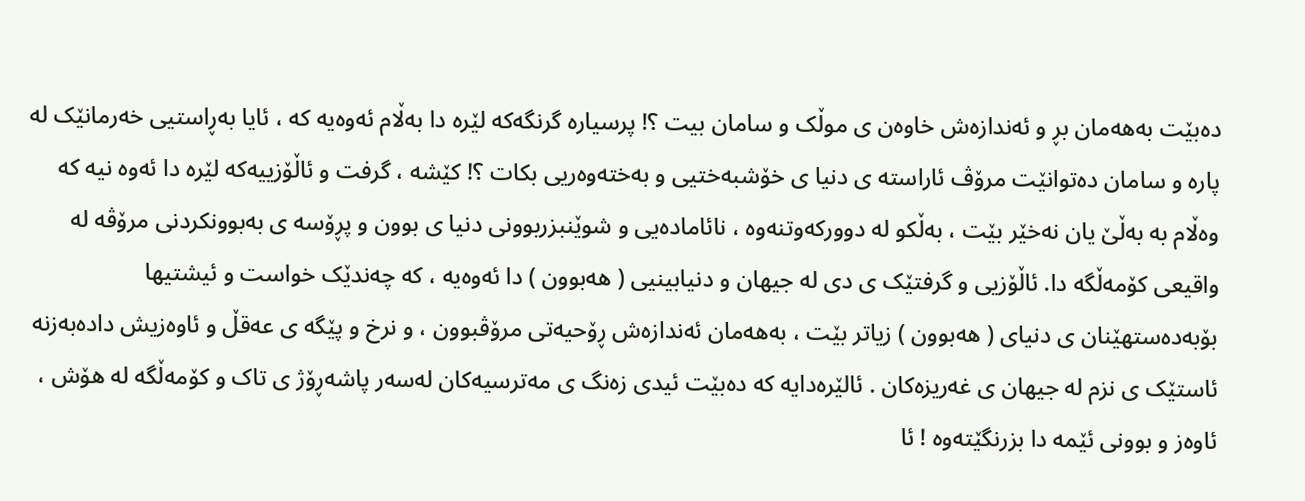دەبێت بەھەمان بڕ و ئەندازەش خاوەن ی موڵک و سامان بیت ؟! پرسیارە گرنگەکە لێرە دا بەڵام ئەوەیە کە ، ئایا بەڕاستیی خەرمانێک لە پارە و سامان دەتوانێت مرۆڤ ئاراستە ی دنیا ی خۆشبەختیی و بەختەوەریی بکات ؟! کێشە ، گرفت و ئاڵۆزییەکە لێرە دا ئەوە نیە کە وەڵام بە بەڵێ یان نەخێر بێت ، بەڵکو لە دوورکەوتنەوە ، نائامادەیی و شوێنبزربوونی دنیا ی بوون و پڕۆسە ی بەبوونکردنی مرۆڤە لە واقیعی کۆمەڵگە دا. ئاڵۆزیی و گرفتێک ی دی لە جیھان و دنیابینیی ( ھەبوون ) دا ئەوەیە ، کە چەندێک خواست و ئیشتیھا بۆبەدەستھێنان ی دنیای ( ھەبوون ) زیاتر بێت ، بەھەمان ئەندازەش ڕۆحیەتی مرۆڤبوون ، و نرخ و پێگە ی عەقڵ و ئاوەزیش دادەبەزنە ئاستێک ی نزم لە جیھان ی غەریزەکان . ئالێرەدایە کە دەبێت ئیدی زەنگ ی مەترسیەکان لەسەر پاشەڕۆژ ی تاک و کۆمەڵگە لە ھۆش ، ئاوەز و بوونی ئێمە دا بزرنگێتەوە ! ئا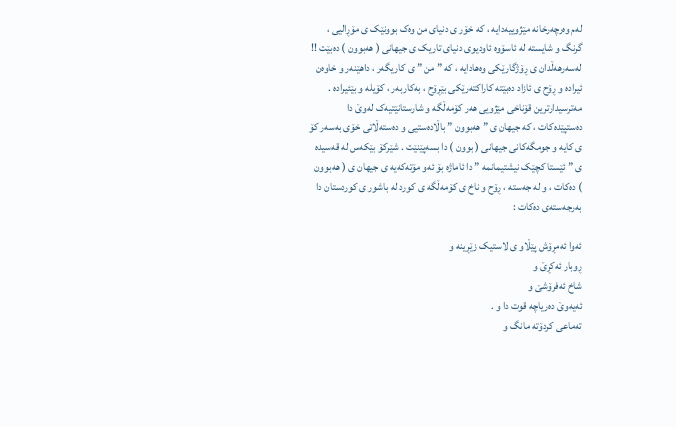لەم وەرچەرخانە مێژوییەدایە ، کە خۆر ی دنیای من وەک بوونێک ی مۆڕالیی ، گرنگ و شایستە لە ئاسۆوە ئاودیوی دنیای تاریک ی جیھانی ( ھەبوون ) دەبێت !! لەسەرھەڵدان ی ڕۆژگارێکی وەھادایە ، کە ” من ” ی کاریگەر ، داھێنەر و خاوەن ئیرادە و ڕۆح ی ئازاد دەبێتە کاراکتەرێکی بێڕۆح ، بەکاربەر ، کۆیلە و بێئیرادە . مەترسیدارترین قۆناخی مێژویی ھەر کۆمەڵگە و شارستانێتیەک لەوێ دا دەستپێدەکات ، کە جیھان ی ” ھەبوون ” باڵادەستیی و دەستەڵاتی خۆی بەسەر کۆ ی کایە و جومگەکانی جیھانی ( بوون ) دا بسەپێنێت . شێرکۆ بێکەس لە قەسیدە ی ” ئێستا کچێک نیشتیمانمە ” دا ئاماژە بۆ ئەو مۆتەکەیە ی جیھان ی ( ھەبوون ) دەکات ، و لە جەستە ، ڕۆح و ناخ ی کۆمەڵگە ی کورد لە باشور ی کوردستان دا بەرجەستەی دەکات :

ئەوا ئەمڕۆش پێڵاو ی لاستیک زێڕینە و
ڕوبار ئەکڕێ و
شاخ ئەفرۆشێ و
ئەیەوێ دەریاچە قوت دا و .
تەماعی کردۆتە مانگ و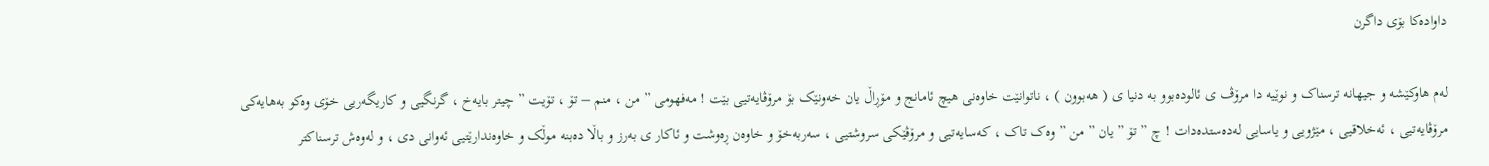داوادەکا بۆی داگرن

لەم ھاوکێشە و جیھانە ترسناک و نوێیە دا مرۆڤ ی ئالودەبوو بە دنیا ی ( ھەبوون ) ، ناتوانێت خاوەنی ھیچ ئامانج و مۆڕاڵ یان خەونێک بۆ مرۆڤایەتیی بێت ! مەفھومی ” من ، منم – تۆ ، تۆیت ” چیتر بایەخ ، گرنگیی و کاریگەریی خۆی وەکو بەھایەکی مرۆڤایەتیی ، ئەخلاقیی ، مێژویی و یاسایی لەدەستدەدات ! چ ” تۆ ” یان ” من ” وەک تاک ، کەسایەتیی و مرۆڤێکی سروشتیی ، سەربەخۆ و خاوەن ڕەوشت و ئاکار ی بەرز و باڵا دەبنە موڵک و خاوەندارێتیی ئەوانی دی ، و لەوەش ترسناکتر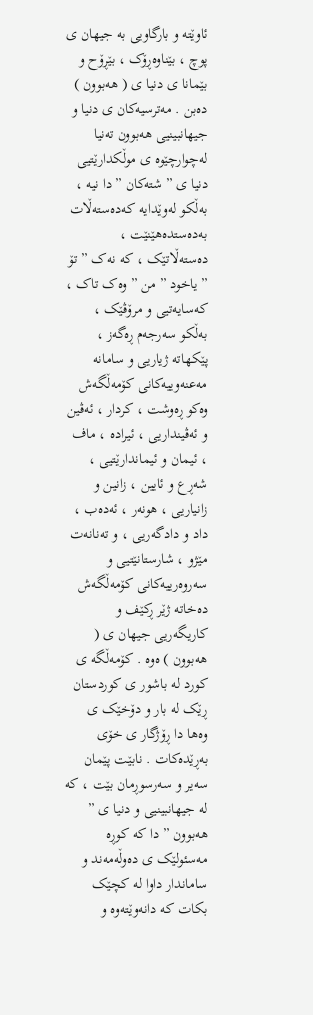ئاوێتە و بارگاویی بە جیھان ی پوچ ، بێناوەڕۆک ، بێڕۆح و بێمانا ی دنیا ی ( ھەبوون ) دەبن . مەترسیەکان ی دنیا و جیھانبینیی ھەبوون تەنیا لەچوارچێوە ی موڵکدارێتیی دنیا ی ” شتەکان ” دا نیە ، بەڵکو لەوێدایە کەدەستەڵات بەدەستدەھێنێت ، دەستەڵاتێک ، کە نەک ” تۆ ” یاخود ” من ” وەک تاک ، کەسایەتیی و مرۆڤێک ، بەڵکو سەرجەم ڕەگەز ، پێکھاتە ژیاریی و سامانە مەعنەوییەکانی کۆمەڵگەش وەکو ڕەوشت ، کردار ، ئەڤین و ئەڤینداریی ، ئیرادە ، ماف ، ئیمان و ئیماندارێتیی ، شەڕع و ئایین ، زانین و زانیاریی ، ھونەر ، ئەدەب ، داد و دادگەریی ، و تەنانەت مێژو ، شارستانێتیی و سەروەرییەکانی کۆمەڵگەش دەخاتە ژێر ڕکێف و کاریگەریی جیھان ی ( ھەبوون ) ەوە . کۆمەڵگە ی کورد لە باشور ی کوردستان ڕێک لە بار و دۆخێک ی وەھا دا ڕۆژگار ی خۆی بەڕێدەکات . نابێت پێمان سەیر و سەرسوڕمان بێت ، کە لە جیھانبینیی و دنیا ی ” ھەبوون ” دا کە کوڕە مەسئولێک ی دەوڵەمەند و ساماندار داوا لە کچێک بکات کە دانەوێتەوە و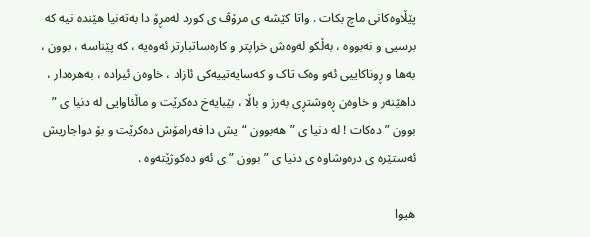پێڵاوەکانی ماچ بکات . واتا کێشە ی مرۆڤ ی کورد لەمڕۆ دا بەتەنیا ھێندە نیە کە برسیی و نەبووە ، بەڵکو لەوەش خراپتر و کارەساتبارتر ئەوەیە ، کە پێناسە ، بوون ، بەھا و ڕوناکاییی ئەو وەک تاک و کەسایەتییەکی ئازاد ، خاوەن ئیرادە ، بەھرەدار ، داھێنەر و خاوەن ڕەوشتڕی بەرز و باڵا ، بێبایەخ دەکرێت و ماڵئاوایی لە دنیا ی ” بوون ” دەکات ! لە دنیا ی ” ھەبوون “یش دا فەرامۆش دەکرێت و بۆ دواجاریش ئەستێرە ی درەوشاوە ی دنیا ی ” بوون ” ی ئەو دەکوژێتەوە .

ھیوا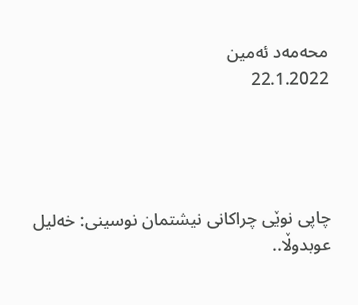محەمەد ئەمین
22.1.2022




چاپی نوێی چراكانی نیشتمان نوسینی: خه‌لیل عوبدوڵا..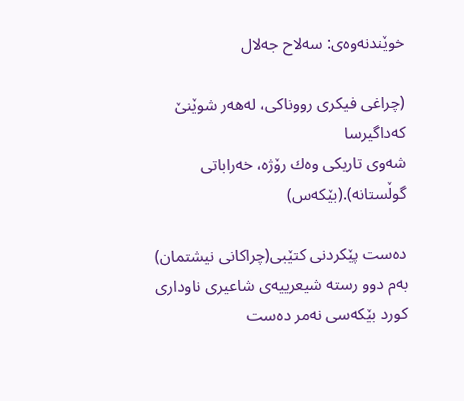خوێندنه‌وه‌ی: سه‌لاح جه‌لال

(چراغی فیكری رووناكی، له‌هه‌ر شوێنێ كه‌داگیرسا
شه‌وی تاریكی وه‌ك رۆژه‌، خه‌راباتی گوڵستانه‌).(بێكه‌س)

ده‌ست پێكردنی كتێبی(چراكانی نیشتمان) به‌م دوو رسته‌ شیعرییه‌ی شاعیری ناوداری كورد بێكه‌سی نه‌مر ده‌ست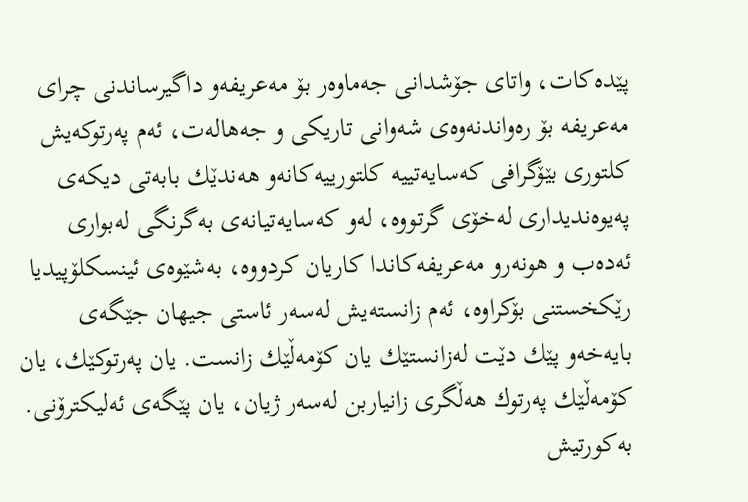پێده‌كات، واتای جۆشدانی جه‌ماوه‌ر بۆ مه‌عریفه‌و داگیرساندنی چرای مه‌عریفه‌ بۆ ره‌واندنه‌وه‌ی شه‌وانی تاریكی و جه‌هاله‌ت، ئه‌م په‌رتوكه‌یش كلتوری بێۆگرافی كه‌سایه‌تییه‌ كلتورییه‌كانه‌و هه‌ندێك بابه‌تی دیكه‌ی په‌یوه‌ندیداری له‌خۆی گرتووه‌، له‌و كه‌سایه‌تیانه‌ی به‌گرنگی له‌بواری ئه‌ده‌ب و هونه‌رو مه‌عریفه‌كاندا كاریان كردووه‌، به‌شێوه‌ی ئینسكلۆپیدیا رێكخستنی بۆكراوه‌، ئه‌م زانسته‌یش له‌سه‌ر ئاستی جیهان جێگه‌ی بایه‌خه‌و پێك دێت له‌زانستێك یان كۆمه‌ڵێك زانست. یان په‌رتوكێك، یان كۆمه‌ڵێك په‌رتوك هه‌ڵگری زانیاربن له‌سه‌ر ژیان، یان پێگه‌ی ئه‌لیكترۆنی. به‌كورتیش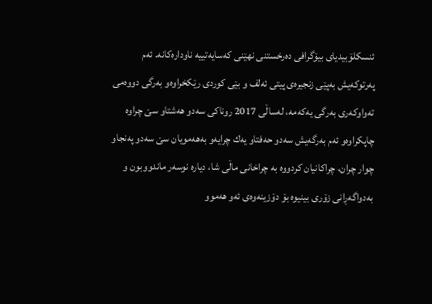ئنسكلۆبیدیای بیۆگرافی ده‌رخستنی نهێنی كه‌سایه‌تییه‌ ناوداره‌كانه‌. ئه‌م په‌رتوكه‌یش به‌پێی زنجیره‌ی پیتی ئه‌لف و بێی كوردی رێكخراوه‌و به‌رگی دووه‌می ته‌واوكه‌ری به‌رگی یه‌كه‌مه‌، له‌ساڵی 2017 روناكی سه‌دو هه‌شتاو سێ چراوه‌ چاپكراوه‌و ئه‌م به‌رگه‌یش سه‌دو حه‌فتاو یه‌ك چرایه‌و به‌هه‌مویان سێ سه‌دو په‌نجاو چوار چران، چراكانیان كردووه‌ به‌ چراخانی ماڵی شا، دیاره‌ نوسه‌ر ماندووبون و به‌دواگه‌ڕانی زۆری بینیوه‌ بۆ دۆزینه‌وه‌ی ئه‌و هه‌موو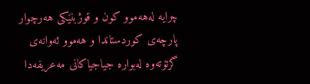چرایه‌ له‌هه‌موو كون و قوژبنێكی هه‌رچوار پارچه‌ی كوردستاندا و هه‌موو ئه‌وانه‌ی گرتۆته‌وه‌ له‌بواره‌ جیاجیاكانی مه‌عریفه‌دا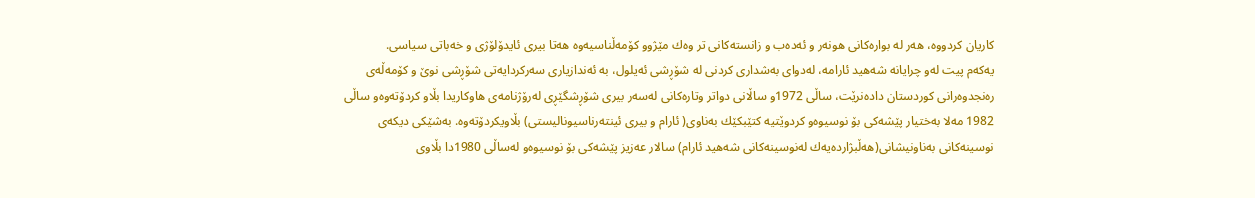كاریان كردووه‌، هه‌ر له‌ بواره‌كانی هونه‌ر و ئه‌ده‌ب و زانسته‌كانی تر وه‌ك مێژوو كۆمه‌ڵناسیه‌وه‌ هه‌تا بیری ئایدۆلۆژی و خه‌باتی سیاسی.
یه‌كه‌م پیت له‌و چرایانه‌ شه‌هید ئارامه‌، له‌دوای به‌شداری كردنی له‌ شۆڕشی ئه‌یلول، به‌ ئه‌ندازیاری سه‌ركردایه‌تی شۆڕشی نوێ و كۆمه‌ڵه‌ی ره‌نجدوه‌رانی كوردستان داده‌نرێت، ساڵی 1972و ساڵانی دواتر وتاره‌كانی له‌سه‌ر بیری شۆڕشگێڕی له‌رۆژنامه‌ی هاوكاریدا بڵاو كردۆته‌وه‌و ساڵی 1982 مه‌لا به‌ختیار پێشه‌كی بۆ نوسیوه‌و كردوێتیه‌ كتێبكێك به‌ناوی( ئارام و بیری ئینته‌رناسیونالیستی) بڵاویكردۆته‌وه‌. به‌شێكی دیكه‌ی نوسینه‌كانی به‌ناونیشانی(هه‌ڵبژارده‌یه‌ك له‌نوسینه‌كانی شه‌هید ئارام) سالار عه‌زیز پێشه‌كی بۆ نوسیوه‌و له‌ساڵی 1980دا بڵاوی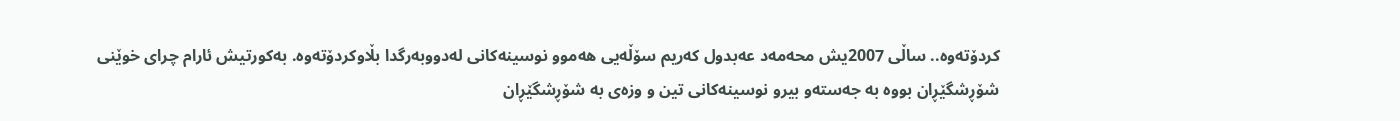كردۆته‌وه‌.. ساڵی 2007یش محه‌مه‌د عه‌بدول كه‌ریم سۆڵه‌یی هه‌موو نوسینه‌كانی له‌دووبه‌رگدا بڵاوكردۆته‌وه‌. به‌كورتیش ئارام چرای خوێنی شۆڕشگێڕان بووه‌ به‌ جه‌سته‌و بیرو نوسینه‌كانی تین و وزه‌ی به‌ شۆڕشگێڕان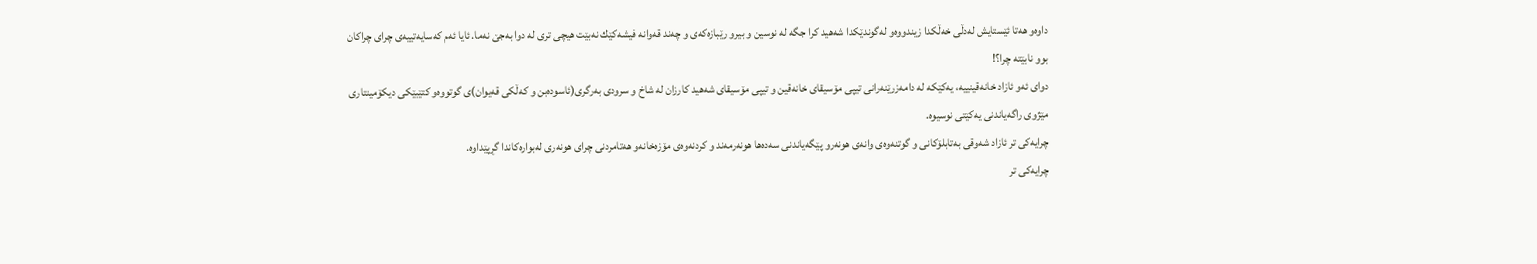داوه‌و هه‌تا ئێستایش له‌دڵی خه‌ڵكدا زیندووه‌و له‌گوندێكدا شه‌هید كرا جگه‌ له‌ نوسین و بیرو رێبازه‌كه‌ی و چه‌ند قه‌وانه‌ فیشه‌كێك نه‌بێت هیچی تری له‌ دوا به‌جێ نه‌ما. ئایا ئه‌م كه‌سایه‌تییه‌ی چرای چراكان بوو نابێته‌ چرا؟!
دوای ئه‌و ئازاد خانه‌قینییه‌، یه‌كێكه‌ له‌ دامه‌زرێنه‌رانی تیپی مۆسیقای خانه‌قین و تیپی مۆسیقای شه‌هید كارزان له‌ شاخ و سرودی به‌رگری(ئاسوده‌بن و كه‌ڵكی قه‌یوان)ی گوتووه‌و كتێبێكی دیكۆمینتاری مێژوی راگه‌یاندنی یه‌كێتی نوسیوه‌.
چرایه‌كی تر ئازاد شه‌وقی به‌تابلۆكانی و گوتنه‌وه‌ی وانه‌ی هونه‌رو پێگه‌یاندنی سه‌ده‌ها هونه‌رمه‌ند و كردنه‌وه‌ی مۆزه‌خانه‌و هه‌تامردنی چرای هونه‌ری له‌بواره‌كاندا گڕپێداوه‌.
چرایه‌كی تر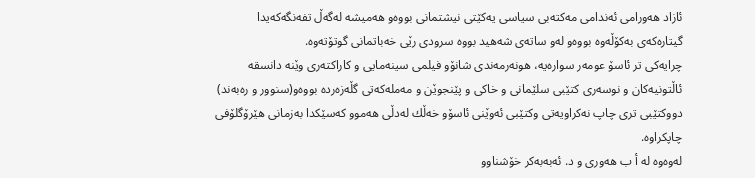ئازاد هه‌ورامی ئه‌ندامی مه‌كته‌بی سیاسی یه‌كێتی نیشتمانی بووه‌و هه‌میشه‌ له‌گه‌ڵ تفه‌نگه‌كه‌یدا گیتاره‌كه‌ی به‌كۆڵه‌وه‌ بووه‌و له‌و ساته‌ی شه‌هید بووه‌ سرودی رێی خه‌باتمانی گوتۆته‌وه‌.
چرایه‌كی تر ئاسۆ عومه‌ر سواره‌یه‌، هونه‌رمه‌ندی شانۆو فیلمی سینه‌مایی و كاراكته‌ری وێنه‌ دانسقه‌ ئاڵتونیه‌كان و نوسه‌ری كتێبی سلێمانی و خاكی و پێنجوێن و مه‌مله‌كه‌تی گڵه‌زه‌رده‌ بووه‌و(سنوور و ره‌به‌ند) دووكتێبی تری چاپ نه‌كراویه‌تی وكتێبی ئه‌وێنی ئاسۆو خه‌ڵك له‌دڵی هه‌موو كه‌سێكدا به‌زمانی هێرۆگلۆفی چاپكراوه‌.
له‌وه‌وه‌ له‌ أ ب هه‌وری و د. ئه‌به‌به‌كر خۆشناوو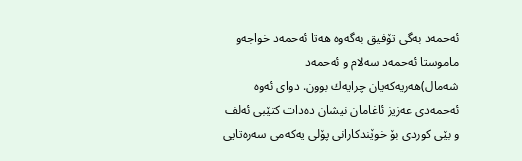ئه‌حمه‌د به‌گی تۆفیق به‌گه‌وه‌ هه‌تا ئه‌حمه‌د خواجه‌و ماموستا ئه‌حمه‌د سه‌لام و ئه‌حمه‌د شه‌مال)هه‌ریه‌كه‌یان چرایه‌ك بوون. دوای ئه‌وه‌ ئه‌حمه‌دی عه‌زیز ئاغامان نیشان ده‌دات كتێبی ئه‌لف و بێی كوردی بۆ خوێندكارانی پۆلی یه‌كه‌می سه‌ره‌تایی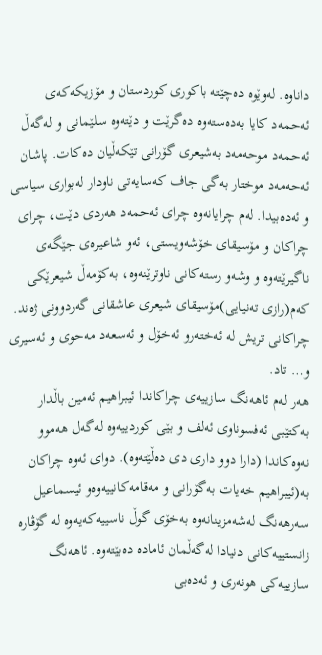داناوه‌. له‌وێوه‌ ده‌چێته‌ باكوری كوردستان و مۆزیكه‌كه‌ی ئه‌حمه‌د كایا به‌ده‌سته‌وه‌ ده‌گرێت و دێته‌وه‌ سلێمانی و له‌گه‌ڵ ئه‌حمه‌د موحه‌مه‌د به‌شیعری گۆرانی تێكه‌ڵیان ده‌كات. پاشان ئه‌حه‌مه‌د موختار به‌گی جاف كه‌سایه‌تی ناودار له‌بواری سیاسی و ئه‌ده‌بیدا. له‌م چرایانه‌وه‌ چرای ئه‌حمه‌د هه‌ردی دێت، چرای چراكان و مۆسیقای خۆشه‌ویستی، ئه‌و شاعیره‌ی جێگه‌ی ناگیرێته‌وه‌ و وشه‌و رسته‌كانی ناوترێنه‌وه‌، به‌كۆمه‌ڵ شیعرێكی كه‌م(رازی ته‌نیایی)مۆسیقای شیعری عاشقانی گه‌ردوونی ژه‌ند. چراكانی تریش له‌ ئه‌خته‌رو ئه‌خۆل و ئه‌سعه‌د مه‌حوی و ئه‌سیری و… تاد.
هه‌ر له‌م ئاهه‌نگ سازییه‌ی چراكاندا ئیبراهیم ئه‌مین باڵدار به‌كتێبی ئه‌فسوناوی ئه‌لف و بێی كوردییه‌وه‌ له‌گه‌ل هه‌موو نه‌وه‌كاندا (دارا دوو داری دی ده‌ڵێته‌وه‌). دوای ئه‌وه‌ چراكان به‌(ئیبراهیم خه‌یات به‌گۆرانی و مه‌قامه‌كانییه‌وه‌و ئیسماعیل سه‌رهه‌نگ له‌شه‌مزینانه‌وه‌ به‌خۆی گوڵ ناسییه‌كه‌یه‌وه‌ له‌ گۆڤاره‌ زانستییه‌كانی دنیادا له‌گه‌ڵمان ئاماده‌ ده‌بێته‌وه‌. ئاهه‌نگ سازییه‌كی هونه‌ری و ئه‌ده‌بی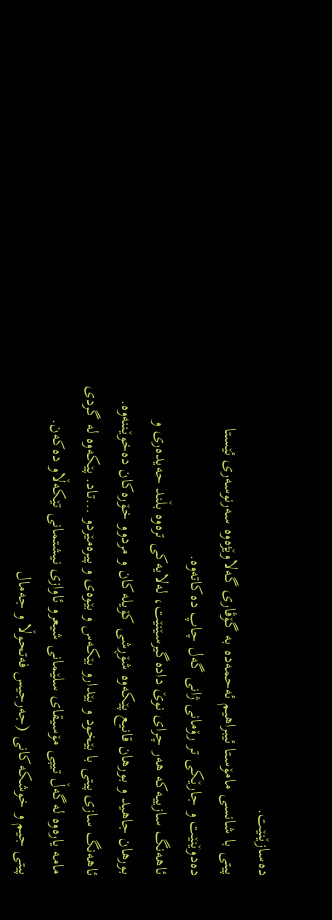ده‌سازێنێت.
پیتی با شانسی مامۆستا ئیبراهیم ئه‌حمه‌ده‌ به‌ گۆڤاری گه‌لاوێژه‌وه‌ سه‌رنوسه‌ری ئێستا ده‌دوێنێت و جارێكی تر رۆمانی ژانی گه‌ل چاپ ده‌كاته‌وه‌.
ئاهه‌نگ سازییه‌كه‌ هه‌ر چرای نوێ داده‌گیرسێنێت، له‌لایه‌كی تره‌وه‌ بڵند حه‌یده‌ری و بورهان جاهید و بورهان قانیع پێكه‌وه‌ شۆڕشی كۆیله‌كان و مردوو خۆره‌كان ده‌خوێننه‌وه‌.
ئاهه‌نگ سازی پیتی با بێخود و بێدارو بێكه‌س و بێوه‌ی و پیره‌مێردو …تاد. پێكه‌وه‌ له‌ گردی مامه‌ یاره‌وه‌ له‌گه‌ڵ تیپی مۆسیقای سلێمانی شیعرو ئاوازی نیشتمانی تێكه‌ڵاو ده‌كه‌ن.
پیتی جیم و خوشكه‌كانی (جه‌رجیس فه‌تحوڵا و جه‌مال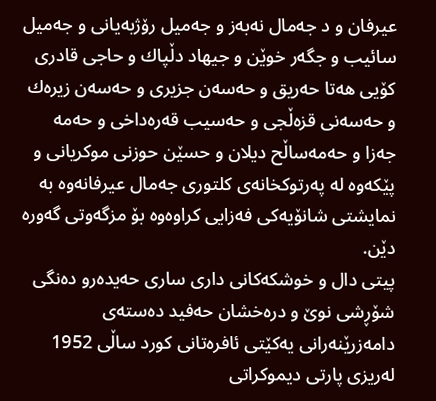عیرفان و د جه‌مال نه‌به‌ز و جه‌میل رۆژبه‌یانی و جه‌میل سائیب و جگه‌ر خوێن و جیهاد دڵپاك و حاجی قادری كۆیی هه‌تا حه‌ریق و حه‌سه‌ن جزیری و حه‌سه‌ن زیره‌ك و حه‌سه‌نی قزه‌ڵجی و حه‌سیب قه‌ره‌داخی و حه‌مه‌ جه‌زا و حه‌مه‌ساڵح دیلان و حسێن حوزنی موكریانی و پێكه‌وه‌ له‌ په‌رتوكخانه‌ی كلتوری جه‌مال عیرفانه‌وه‌ به‌ نمایشتی شانۆیه‌كی فه‌زایی كراوه‌وه‌ بۆ مزگه‌وتی گه‌وره‌ دێن.
پیتی دال و خوشكه‌كانی داری ساری حه‌یده‌رو ده‌نگی شۆڕشی نوێ و دره‌خشان حه‌فید ده‌سته‌ی دامه‌زرێنه‌رانی یه‌كێتی ئافره‌تانی كورد ساڵی 1952 له‌ریزی پارتی دیموكراتی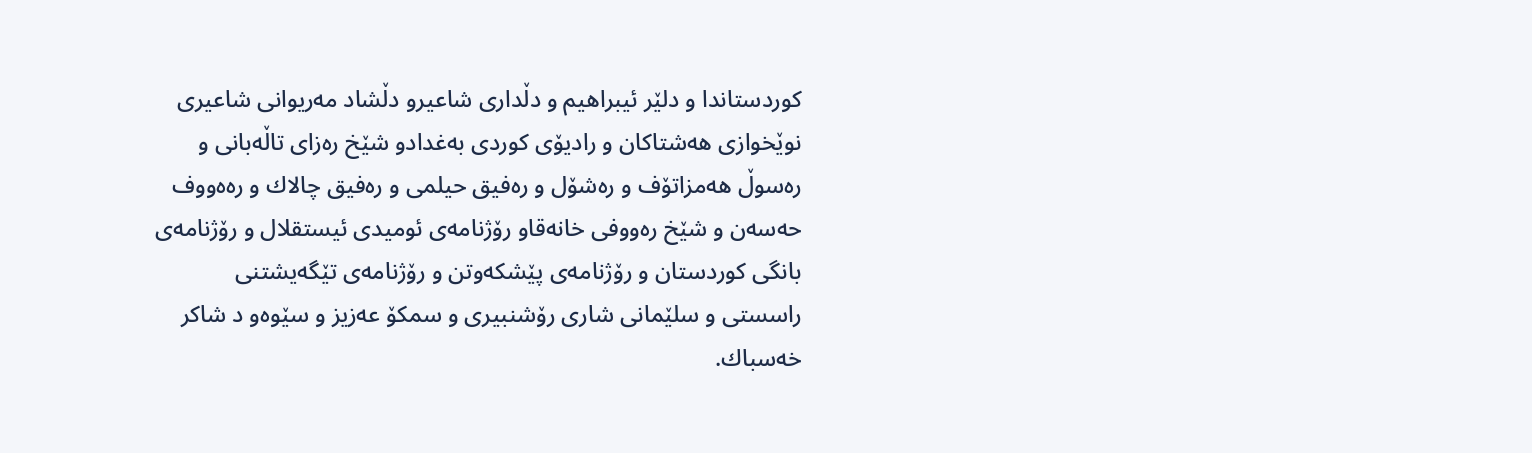كوردستاندا و دلێر ئیبراهیم و دڵداری شاعیرو دڵشاد مه‌ریوانی شاعیری نوێخوازی هه‌شتاكان و رادیۆی كوردی به‌غدادو شێخ ره‌زای تاڵه‌بانی و ره‌سوڵ هه‌مزاتۆف و ره‌شۆل و ره‌فیق حیلمی و ره‌فیق چالاك و ره‌ه‌ووف حه‌سه‌ن و شێخ ره‌ووفی خانه‌قاو رۆژنامه‌ی ئومیدی ئیستقلال و رۆژنامه‌ی بانگی كوردستان و رۆژنامه‌ی پێشكه‌وتن و رۆژنامه‌ی تێگه‌یشتنی راسستی و سلێمانی شاری رۆشنبیری و سمكۆ عه‌زیز و سێوه‌و د شاكر خه‌سباك.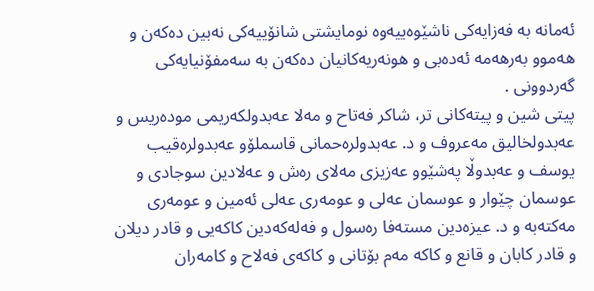ئه‌مانه‌ به‌ فه‌زایه‌كی ناشێوه‌ییه‌وه‌ نومایشتی شانۆییه‌كی نه‌بین ده‌كه‌ن و هه‌موو به‌رهه‌مه‌ ئه‌ده‌بی و هونه‌ریه‌كانیان ده‌كه‌ن به‌ سه‌مفۆنیایه‌كی گه‌ردوونی .
پیتی شین و پیته‌كانی تر، شاكر فه‌تاح و مه‌لا عه‌بدولكه‌ریمی موده‌ریس و عه‌بدولخالیق مه‌عروف و د. عه‌بدولره‌حمانی قاسملۆو عه‌بدولره‌قیب یوسف و عه‌بدوڵا په‌شێوو عه‌زیزی مه‌لای ره‌ش و عه‌لادین سوجادی و عوسمان چێوار و عوسمان عه‌لی و عومه‌ری عه‌لی ئه‌مین و عومه‌ری مه‌كته‌به‌ و د. عیزه‌دین مسته‌فا ره‌سول و فه‌له‌كه‌دین كاكه‌یی و قادر دیلان و قادر كابان و قانع و كاكه‌ مه‌م بۆتانی و كاكه‌ی فه‌لاح و كامه‌ران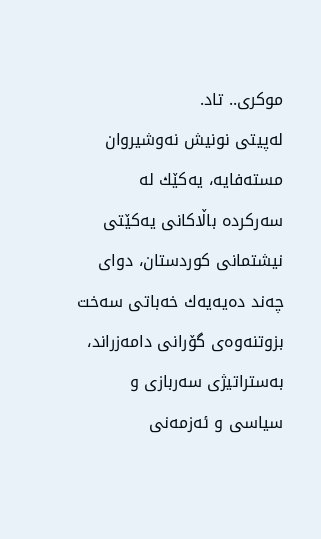موكری.. تاد.
له‌پیتی نونیش نه‌وشیروان مسته‌فایه‌، یه‌كێك له‌ سه‌ركرده‌ باڵاكانی یه‌كێتی نیشتمانی كوردستان، دوای چه‌ند ده‌یه‌یه‌ك خه‌باتی سه‌خت بزوتنه‌وه‌ی گۆرانی دامه‌زراند، به‌ستراتیژی سه‌ربازی و سیاسی و ئه‌زمه‌نی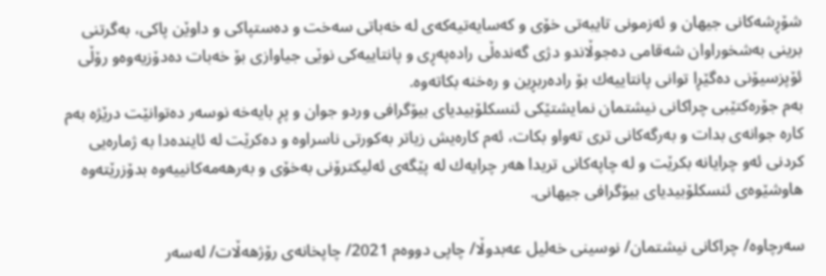شۆڕشه‌كانی جیهان و ئه‌زمونی تایبه‌تی خۆی و كه‌سایه‌تیه‌كه‌ی له‌ خه‌باتی سه‌خت و ده‌ستپاكی و داوێن پاكی، به‌گرتنی برینی به‌شخوراوان شه‌قامی ده‌جوڵاندو دژی گه‌نده‌ڵی راده‌په‌ڕی و پانتاییه‌كی نوێی جیاوازی بۆ خه‌بات ده‌دۆزیه‌وه‌و رۆڵی ئۆپزسیۆنی ده‌گێڕا توانی پانتاییه‌ك بۆ راده‌ربڕین و ره‌خنه‌ بكاته‌وه‌.
به‌م جۆره‌كتێبی چراكانی نیشتمان نمایشتێكی ئنسكلۆبیدیای بیۆگرافی وردو جوان و پڕ بایه‌خه‌ نوسه‌ر ده‌توانێت درێژه‌ به‌م كاره‌ جوانه‌ی بدات و به‌رگه‌كانی تری ته‌واو بكات، ئه‌م كاره‌یش زیاتر به‌كورتی ناسراوه‌ و ده‌كرێت له‌ ئاینده‌دا به‌ ژماره‌یی كردنی ئه‌و چرایانه‌ بكرێت و له‌ چاپه‌كانی تریدا هه‌ر چرایه‌ك له‌ پێگه‌ی ئه‌لیكترۆنی به‌خۆی و به‌رهه‌مه‌كانییه‌وه‌ بدۆزرێته‌وه‌ هاوشێوه‌ی ئنسكلۆبیدیای بیۆگرافی جیهانی.

سه‌رچاوه‌/ چراكانی نیشتمان/ نوسینی خه‌لیل عه‌بدوڵا/ چاپی دووه‌م 2021/ چاپخانه‌ی رۆژهه‌ڵات/ له‌سه‌ر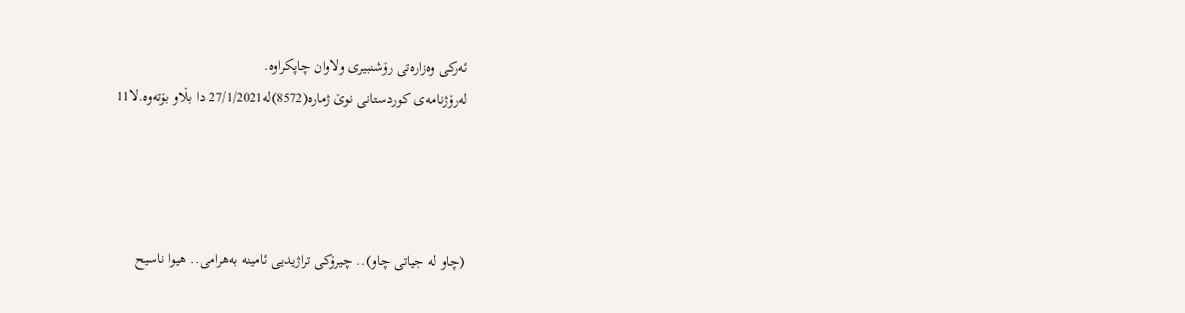ئه‌ركی وه‌زاره‌تی رۆشنبیری ولاوان چاپكراوه‌.
له‌رۆژنامه‌ی كوردستانی نوێ ژماره‌(8572)له‌27/1/2021 دا بڵاو بۆته‌وه‌.لا11




(چاو له‌ جیاتی چاو).. چیرۆکی تراژیدیی ئامینه‌ به‌هرامی.. هیوا ناسیح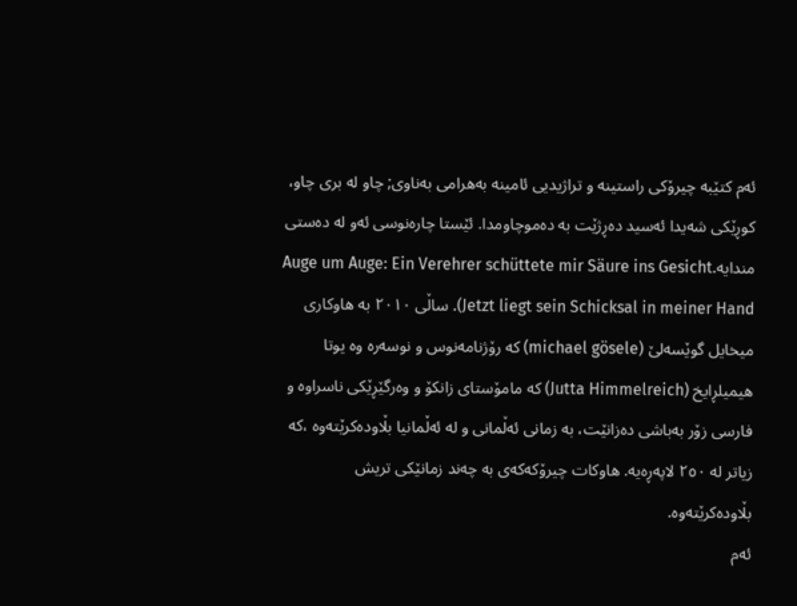ئه‌‌م کتێبه‌ چیرۆکی راستینه‌ و تراژیدیی ئامینه‌ به‌هرامی به‌ناوی; چاو له‌ بری چاو، کوڕێکی شه‌یدا ئه‌سید ده‌ڕژێت به‌ ده‌موچاومدا. ئێستا چاره‌نوسی ئه‌و‌ له‌ ده‌ستی مندایه‌Auge um Auge: Ein Verehrer schüttete mir Säure ins Gesicht. Jetzt liegt sein Schicksal in meiner Hand). ساڵی ٢٠١٠ به‌ هاوکاری میخایل گوێسه‌لێ (michael gösele) که‌ رۆژنامه‌نوس و نوسه‌ره‌ وه‌ یوتا هیمیلڕایخ (Jutta Himmelreich) که‌ مامۆستای زانکۆ و وه‌رگێڕێکی ناسراوه‌ و فارسی زۆر به‌باشی ده‌زانێت، به‌ زمانی ئه‌ڵمانی و له‌ ئه‌‌ڵمانیا بڵاوده‌کرێته‌وه‌ ،که‌ زیاتر له‌ ٢٥٠ لاپه‌ڕه‌یه‌. هاوکات چیرۆکه‌که‌ی به‌ چه‌ند زمانێکی تریش بڵاوده‌کرێته‌وه‌.
ئه‌م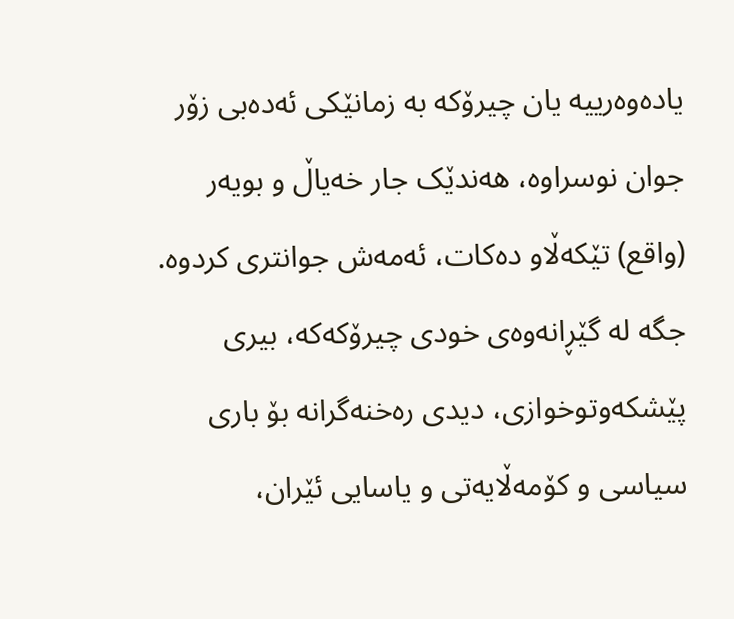یاده‌وه‌رییه‌ یان چیرۆکه‌ به‌ زمانێکی ئه‌ده‌بی زۆر جوان نوسراوه‌، هه‌ندێک جار خه‌یاڵ و بویه‌ر (واقع) تێکه‌ڵاو ده‌کات، ئه‌مه‌ش جوانتری کردوه‌. جگه‌ له‌ گێڕانه‌وه‌ی خودی چیرۆکه‌که‌، بیری پێشکه‌وتوخوازی، دیدی ره‌خنه‌گرانه‌ بۆ باری سیاسی و کۆمه‌‌ڵایه‌تی و یاسایی ئێران،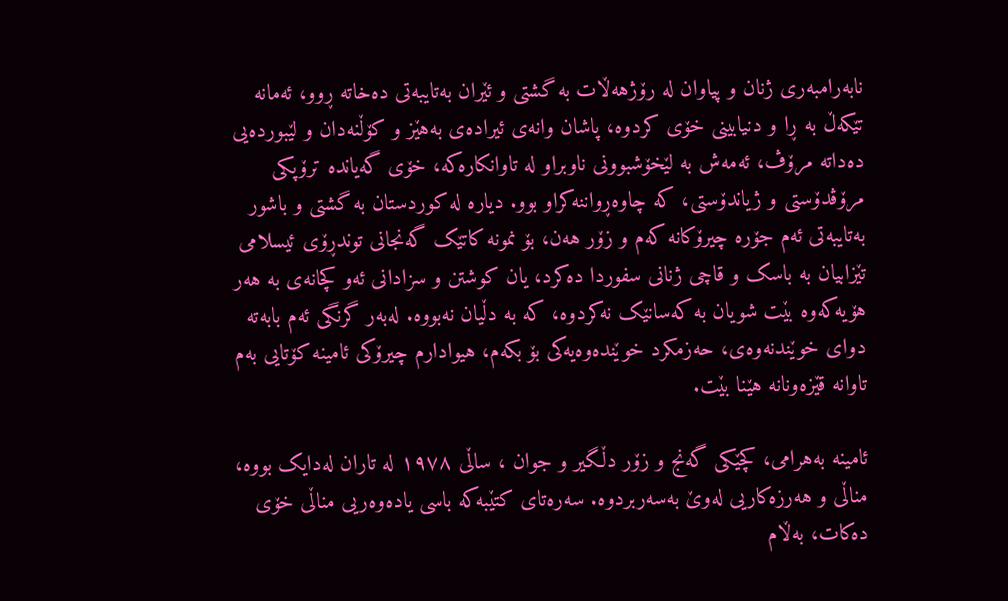نابه‌رامبه‌ری ژنان و پیاوان له‌ رۆژهه‌ڵات به‌ گشتی و ئێران به‌تایبه‌تی ده‌خاته‌ ڕوو، ئه‌مانه‌ تێکه‌ڵ به‌ ڕا و دنیابینی خۆی کردوه‌، پاشان وانه‌ی ئیراده‌ی به‌هێز و کۆڵنه‌دان و لێبورده‌یی ده‌داته‌ مرۆڤ، ئه‌مه‌ش به‌ لێخۆشبوونی ناوبراو له تاوانکاره‌که‌، خۆی گه‌یانده‌ ترۆپکی مرۆڤدۆستی و ژیاندۆستی، که‌ چاوه‌ڕواننه‌کراو بوو. دیاره‌ له‌ کوردستان به‌ گشتی و باشور به‌تایبه‌تی ئه‌م جۆره‌ چیرۆکانه‌ که‌م و زۆر هه‌ن، بۆ نمونه‌ کاتێک گه‌نجانی توندڕۆی ئیسلامی تێزابیان به‌ باسک و قاچی ژنانی سفوردا ده‌‌کرد، یان کوشتن و سزادانی ئه‌و کچانه‌ی به‌ هه‌ر هۆیه‌که‌وه‌ بێت شویان به‌ که‌سانێک نه‌کردوه‌، که‌ به‌ دڵیان نه‌بووه‌. له‌به‌ر گرنگی ئه‌م بابه‌ته‌ دوای خوێندنه‌وه‌ی، حه‌زمکرد خوێنده‌وه‌یه‌‌کی بۆ بکه‌م، هیوادارم چیرۆکی ئامینه‌ کۆتایی به‌م تاوانه‌ قێزه‌ونانه‌ هێنا بێت.

ئامینه‌ به‌هرامی، کچێکی گه‌نج و زۆر دڵگیر و جوان ، ساڵی ١٩٧٨ له‌ تاران له‌دایک بووه‌، مناڵی و هه‌رزه‌کاریی له‌وێ به‌سه‌ربردوه‌. سه‌ره‌تای کتێبه‌که‌ باسی یاده‌وه‌ریی مناڵی خۆی ده‌کات، به‌ڵام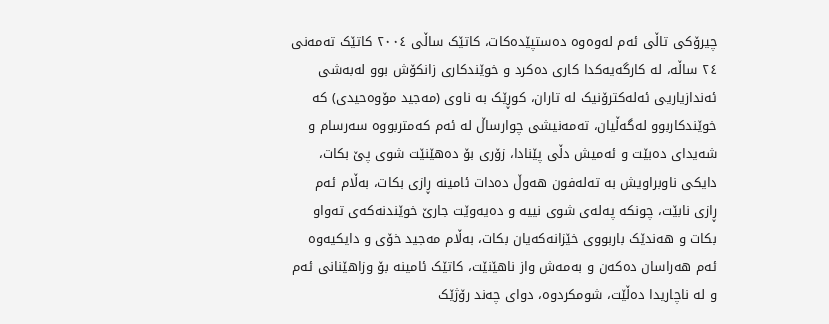چیرۆکی تاڵی ئه‌م له‌وه‌وه‌ ده‌ستپێده‌کات، کاتێک ساڵی ٢٠٠٤ کاتێک ته‌مه‌نی ٢٤ ساڵه‌، له‌ کارگه‌یه‌کدا کاری ده‌کرد و خوێندکاری زانکۆش بوو له‌به‌شی ئه‌ندازیاریی ئه‌له‌کترۆنیک له‌ تاران، کوڕێک به‌ ناوی (مه‌جید مۆوه‌حیدی) که‌ خوێندکاربوو له‌گه‌ڵیان، ته‌مه‌نیشی چوارساڵ له ‌ئه‌م که‌متربووه‌‌ سه‌رسام و شه‌یدای ده‌بێت و ئه‌میش دڵی پێنادا، زۆری بۆ ده‌هێنێت شوی پێ بکات، دایکی ناوبراویش به‌ ته‌له‌فون هه‌وڵ ده‌دات ئامینه ڕازی بکات، به‌ڵام ئه‌م ڕازی نابێت، چونکه‌ په‌له‌ی شوی نییه‌ و ده‌یه‌وێت جارێ خوێندنه‌که‌ی ته‌واو بکات و هه‌ندێک باربووی خێزانه‌‌که‌یان بکات، به‌ڵام مه‌جید خۆی و دایکیه‌وه‌ ئه‌م هه‌راسان ده‌‌که‌ن و به‌مه‌ش واز ناهێنێت، کاتێک ئامینه‌ بۆ وزاهێنانی ئه‌م و له‌ ناچاریدا ده‌ڵێت، شومکردوه‌، دوای چه‌ند رۆژێک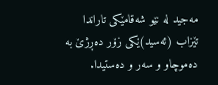مه‌جید له‌ نێو شه‌قامێکی تاراندا تێزاب (ئه‌سید)ێکی زۆر ده‌ڕژێ به‌ ده‌موچاو و سه‌ر و ده‌ستیدا.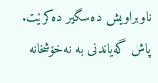ناوبراویش ده‌سگیر ده‌کرێت.
پاش گه‌یاندنی به‌ نه‌خۆشخانه‌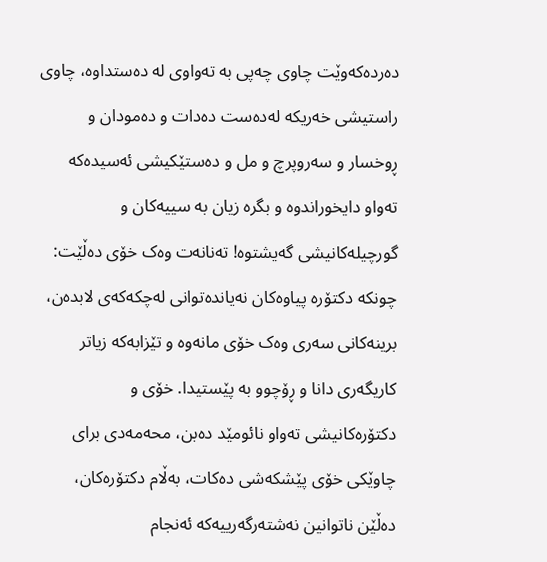ده‌رده‌که‌وێت چاوی چه‌پی به‌ ته‌واوی له‌ ده‌ستداوه‌، چاوی راستیشی خه‌ریکه‌ له‌ده‌ست ده‌دات و ده‌مودان و ڕوخسار و سه‌روپرچ و مل و ده‌ستێکیشی ئه‌سیده‌که‌ ته‌واو دایخوراندوه‌ و بگره‌ زیان به‌ سییه‌کان و گورچیله‌کانیشی گه‌یشتوه‌! ته‌نانه‌ت وه‌ک خۆی ده‌ڵێت: چونکه‌ دکتۆره‌ پیاوه‌کان نه‌یانده‌توانی له‌چکه‌‌که‌ی لابده‌ن، برینه‌کانی سه‌ری وه‌ک خۆی مانه‌وه‌ و تێزابه‌که‌ زیاتر کاریگه‌ری دانا و ڕۆچوو به‌ پێستیدا. خۆی و دکتۆره‌کانیشی ته‌واو نائومێد ده‌بن، محه‌مه‌دی برای چاوێکی خۆی پێشکه‌شی ده‌کات، به‌‌ڵام دکتۆره‌کان، ده‌ڵێن ناتوانین نه‌شته‌رگه‌رییه‌که‌ ئه‌نجام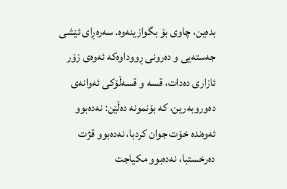بده‌ین، چاوی بۆ بگوازینه‌وه‌. سه‌ره‌ڕای ئێشی جه‌سته‌یی و ده‌رونی ڕووداوه‌که‌ ئه‌وه‌ی زۆر ئازاری ده‌دات، قسه‌ و قسه‌ڵۆکی ئه‌وانه‌ی ده‌وروبه‌رین، که‌ بۆنمونه‌ ده‌ڵێن: نه‌ده‌بوو ئه‌وه‌نده‌ خۆت جوان کردبا، نه‌ده‌بوو قژت ده‌رخستبا، نه‌ده‌بوو مکیاجت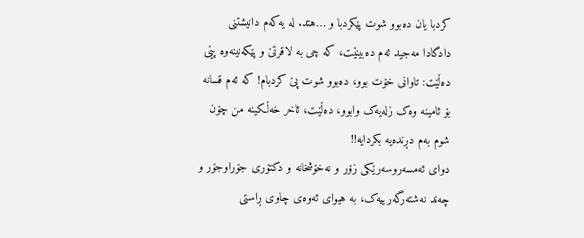کردبا یان ده‌بوو شوت پێکردبا و …هتد. له‌ یه‌که‌م دانیشتنی دادگادا مه‌جید ئه‌م ده‌بینێت، که‌ چی به‌ لاقرتێ و پێکه‌نینه‌وه‌ پێی ده‌ڵێت: تاوانی خۆت بوو، ده‌بوو شوت پێ کردبام! که‌ ئه‌م قسانه‌ بۆ ئامینه‌ وه‌ک زله‌یه‌ک وابوو، ده‌ڵێت، ئاخر خه‌ڵکینه‌ من چۆن شوم به‌م دڕنده‌یه‌ بکردایه‌!!
دوای ئه‌مسه‌روسه‌رێکی زۆر و نه‌خۆشخانه‌ و دکتۆری جۆراوجۆر و چه‌ند نه‌شته‌رگه‌رییه‌ک، به‌ هیوای ئه‌وه‌ی چاوی ڕاستی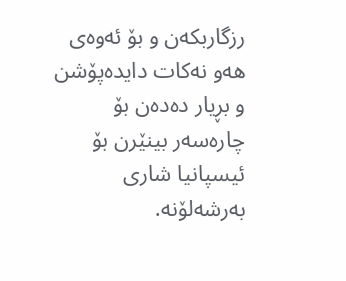رزگاربکه‌ن و بۆ ئه‌وه‌ی هه‌و نه‌کات دایده‌پۆشن و بڕیار ده‌ده‌ن بۆ چاره‌سه‌ر بینێرن بۆ ئیسپانیا شاری به‌رشه‌لۆنه‌.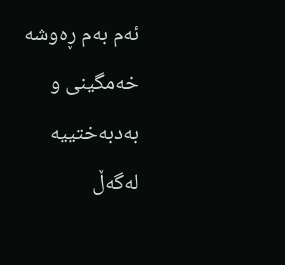ئه‌م به‌م ڕه‌وشه‌ خه‌مگینی و به‌دبه‌ختییه‌ له‌گه‌ڵ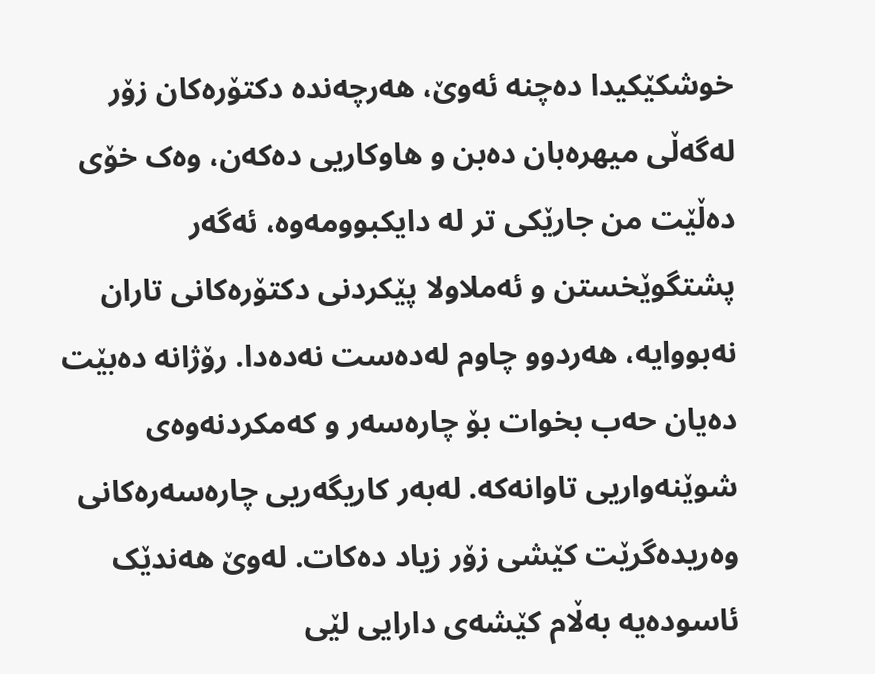خوشكێکیدا ده‌چنه‌ ئه‌وێ، هه‌رچه‌نده‌ دکتۆره‌کان زۆر له‌گه‌ڵی میهره‌بان ده‌بن و هاوکاریی ده‌که‌ن، وه‌ک خۆی ده‌ڵێت من جارێکی تر له‌ دایکبوومه‌وه‌، ئه‌گه‌ر پشتگوێخستن و ئه‌ملاولا پێکردنی دکتۆره‌کانی تاران نه‌بووایه‌، هه‌ردوو چاوم له‌ده‌ست نه‌ده‌دا. رۆژانه‌ ده‌بێت ده‌یان حه‌ب بخوات بۆ چاره‌سه‌‌ر و که‌مکردنه‌وه‌ی شوێنه‌واریی تاوانه‌که‌. له‌به‌ر کاریگه‌ریی چاره‌سه‌ره‌کانی وه‌ریده‌گرێت کێشی زۆر زیاد ده‌کات. له‌وێ هه‌ندێک ئاسوده‌یه‌ به‌ڵام کێشه‌ی دارایی لێی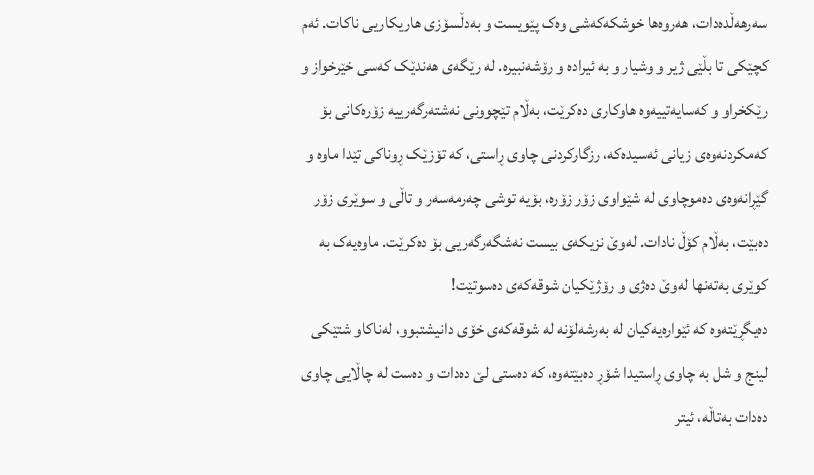سه‌رهه‌ڵده‌دات، هه‌روه‌ها خوشکه‌که‌شی وه‌ک پێویست و به‌دڵسۆزی هاریکاریی ناکات. ئه‌م کچێکی تا بڵێی ژیر و وشیار و به‌ ئیراده‌ و رۆشه‌نبیره‌. له‌ رێگه‌ی هه‌ندێک که‌سی خێرخواز و رێکخراو و که‌سایه‌تییه‌وه‌ هاوکاری ده‌کرێت، به‌ڵام تێچوونی نه‌شته‌رگه‌رییه‌ زۆره‌کانی بۆ که‌مکردنه‌وه‌ی زیانی ئه‌سیده‌که‌، رزگارکردنی چاوی ڕاستی، که‌ تۆزێک ڕوناکی تێدا ماوه‌ و گێڕانه‌وه‌ی ده‌موچاوی له‌ شێواوی زۆر زۆره‌، بۆیه‌ توشی چه‌رمه‌سه‌ر و تاڵی و سوێری زۆر ده‌بێت، به‌ڵام کۆڵ نادات. له‌وێ نزیکه‌ی بیست نه‌شگه‌رگه‌ریی بۆ ده‌کرێت. ماوه‌یه‌ک به‌ کوێری به‌ته‌نها له‌وێ ده‌ژی و رۆژێکیان شوقه‌که‌ی ده‌سوتێت!
ده‌یگڕێته‌وه‌ که‌ ئێواره‌‌یه‌کیان له به‌رشه‌لۆنه‌ له‌ شوقه‌که‌ی خۆی دانیشتبوو، له‌ناکاو شتێکی لینج و شل به‌ چاوی ڕاستیدا شۆڕ ده‌بێته‌وه‌، که‌ ده‌ستی لێ ده‌دات و ده‌ست له‌ چاڵایی چاوی ده‌دات به‌تاڵه‌، ئیتر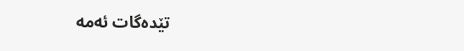تێده‌گات ئه‌مه‌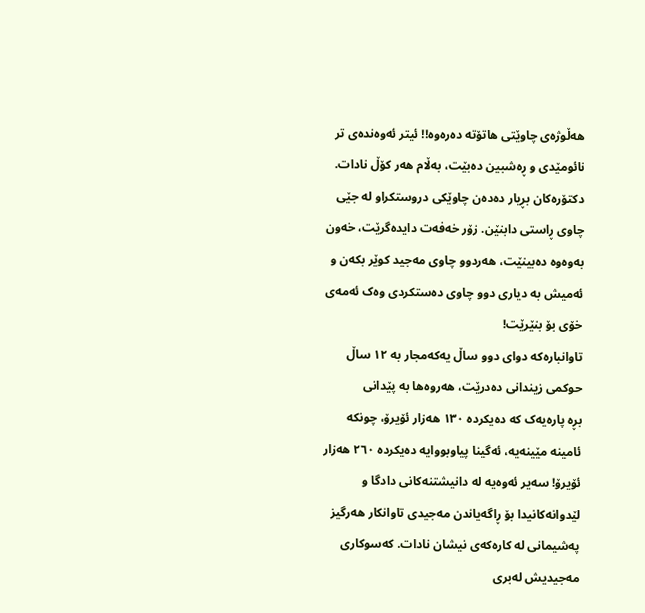هه‌ڵوژه‌ی چاوێتی هاتۆته‌ ده‌ره‌وه‌!! ئیتر ئه‌وه‌نده‌ی تر نائومێدی و ڕه‌شبین ده‌بێت، به‌ڵام هه‌ر کۆڵ نادات. دکتۆره‌کان بڕیار ده‌ده‌ن چاوێکی دروستکراو له‌ جێی چاوی ڕاستی دابنێن. زۆر خه‌فه‌ت دایده‌گرێت، خه‌ون به‌وه‌وه‌ ده‌بینێت، هه‌ردوو چاوی مه‌جید کوێر بکه‌ن و ئه‌میش به‌ دیاری دوو چاوی ده‌ستکردی وه‌‌ک ئه‌‌مه‌ی خۆی بۆ بنێرێت!
تاوانباره‌که‌ دوای دوو ساڵ یه‌که‌مجار به‌ ١٢ ساڵ حوکمی زیندانی ده‌درێت، هه‌روه‌ها به‌ پێدانی بڕه ‌پاره‌یه‌‌ک که‌ ده‌یکرده‌ ١٣٠ هه‌زار ئۆیرۆ، چونکه‌ ئامینه‌ مێینه‌یه‌، ئه‌گینا پیاوبووایه‌ ده‌یکرده‌ ٢٦٠ هه‌زار ئۆیرۆ! سه‌یر ئه‌وه‌یه‌ له‌ دانیشتنه‌کانی دادگا و لێدوانه‌کانیدا بۆ ڕاگه‌یاندن مه‌جیدی تاوانکار هه‌رگیز په‌شیمانی له‌ کاره‌که‌ی نیشان نادات. که‌سوکاری مه‌جیدیش له‌بری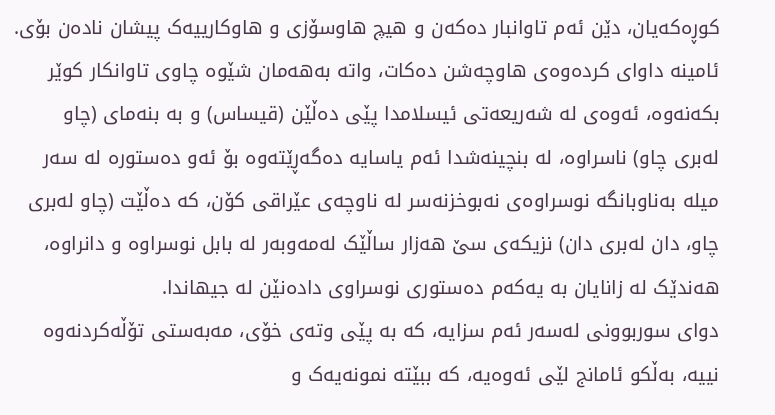کوڕه‌که‌یان، دێن ئه‌م تاوانبار ده‌‌که‌ن و هیچ هاوسۆزی و هاوکارییه‌ک پیشان ناده‌ن بۆی. ئامینه‌ داوای کرده‌وه‌ی هاوچه‌شن ده‌کات، واته‌ به‌هه‌مان شێوه‌ چاوی تاوانکار کوێر بکه‌نه‌وه‌، ئه‌وه‌ی له‌ شه‌ریعه‌تی ئیسلامدا پێی ده‌ڵێن (قیساس) و به‌ بنه‌مای (چاو له‌بری چاو) ناسراوه‌، له‌ بنچینه‌شدا ئه‌م یاسایه‌ ده‌گه‌ڕێته‌وه‌ بۆ ئه‌و ده‌ستوره‌ له‌ سه‌ر میله‌ به‌ناوبانگه‌ نوسراوه‌‌ی نه‌بوخزنه‌سر له‌ ناوچه‌ی عێراقی کۆن، که‌ ده‌ڵێت (چاو له‌بری چاو، دان له‌بری دان) نزیکه‌ی سێ هه‌زار ساڵێک له‌مه‌وبه‌ر له‌ بابل نوسراوه‌ و دانراوه‌، هه‌ندێک له‌ زانایان به‌ یه‌که‌م ده‌ستوری نوسراوی داده‌نێن له جیهاندا.
دوای سوربوونی له‌سه‌ر ئه‌م سزایه‌، که‌ به‌ پێی وته‌ی خۆی، مه‌به‌ستی تۆڵه‌کردنه‌وه‌ نییه‌، به‌ڵکو ئامانج لێی ئه‌وه‌یه‌‌، که‌ ببێته‌ نمونه‌یه‌ک و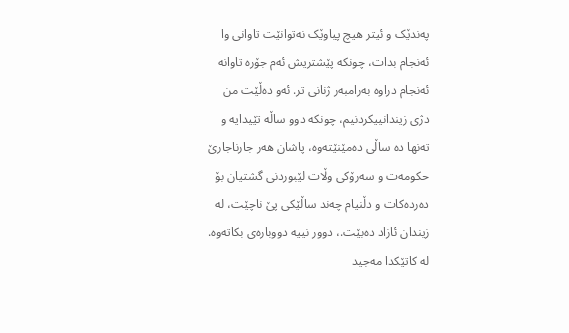په‌ندێک و ئیتر هیچ پیاوێک نه‌توانێت تاوانی وا ئه‌نجام بدات، چونکه‌ پێشتریش ئه‌م جۆره‌ تاوانه‌ ئه‌نجام دراوه‌ به‌رامبه‌ر ژنانی تر. ئه‌و ده‌ڵێت من دژی زیندانییکردنیم، چونکه‌ دوو ساڵه‌ تێیدایه‌ و ته‌نها ده‌ ساڵی ده‌مێنێته‌وه‌، پاشان هه‌ر جارناجارێ حکومه‌ت و سه‌رۆکی وڵات لێبوردنی گشتیان بۆ ده‌رده‌کات و دڵنیام چه‌ند ساڵێکی پێ ناچێت، له‌ زیندان ئازاد ده‌بێت.، دوور نییه‌ دووباره‌ی بکاته‌وه‌. له‌ کاتێکدا مه‌‌جید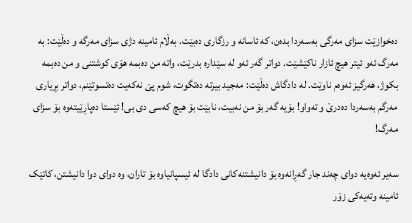ده‌خوازێت سزای مه‌رگی به‌سه‌ردا بده‌ن، که‌ ئاسانه‌ و رزگاری ده‌بێت. به‌ڵام ئامینه‌ دژی سزای مه‌رگه‌ و ده‌ڵێت: به‌ مه‌رگ ئه‌و ئیتر هیچ ئازار ناکێشێت. دواتر گه‌ر ئه‌و له‌ سێداره‌ بدرێت، واته‌ من ده‌بمه‌ هۆی کوشتنی و من ده‌بمه‌ بکوژ، هه‌رگیز ئه‌وه‌م ناوێت. له‌ دادگاش ده‌ڵێت: مه‌جید بیرته‌ ده‌تگوت، شوم پێ نه‌که‌یت ده‌تسوتێنم، دواتر بڕیاری مه‌رگم به‌سه‌ردا ده‌درێ و ته‌واو! بۆیه‌ گه‌ر بۆ من نه‌بیت، نابێت بۆ هیچ که‌سی دی بی! ئێستا ده‌پاڕێیته‌‌وه‌ بۆ سزای مه‌رگ!

سه‌‌یر ئه‌وه‌یه‌ دوای چه‌ند جار گه‌ڕانه‌وه‌ بۆ دانیشتنه‌کانی دادگا له ئیسپانیاوه‌ بۆ تاران، وه‌ دوای دوا دانیشتن، کاتێک ئامینه‌ وته‌یه‌کی زۆر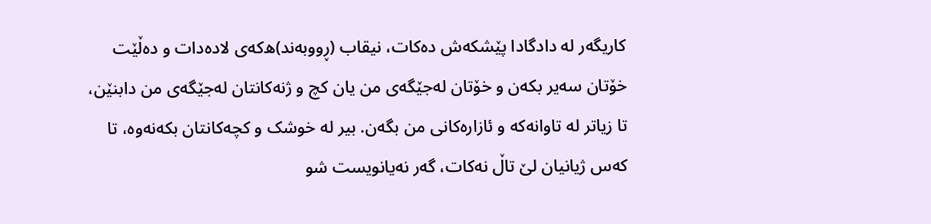کاریگه‌ر له‌ دادگادا پێشکه‌‌ش ده‌کات، نیقاب (ڕووبه‌ند)ه‌که‌ی لاده‌دات و ده‌ڵێت خۆتان سه‌یر بکه‌ن و خۆتان له‌جێگه‌ی من یان کچ و ژنه‌کانتان له‌جێگه‌ی من دابنێن، تا زیاتر له‌ تاوانه‌که‌ و ئازاره‌کانی من بگه‌ن. بیر له‌ خوشک و کچه‌کانتان بکه‌نه‌وه‌، تا که‌س ژیانیان لێ تاڵ نه‌کات، گه‌ر نه‌یانویست شو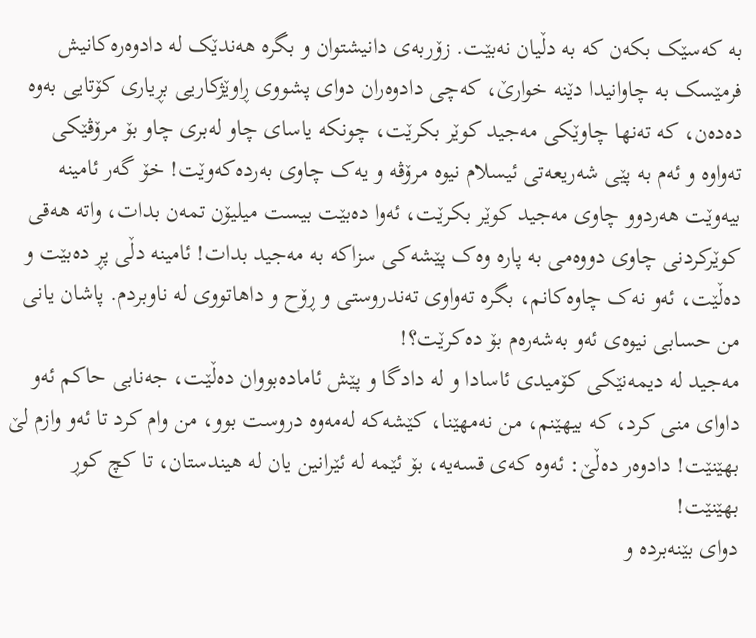به‌ که‌سێک بکه‌ن که‌ به‌ دڵیان نه‌بێت. زۆربه‌ی دانیشتوان و بگره‌ هه‌ندێک له‌ دادوه‌ره‌کانیش فرمێسک به چاوانیدا دێنه‌ خوارێ، که‌چی دادوه‌ران دوای پشووی ڕاوێژکاریی بڕیاری کۆتایی به‌وه‌ ده‌ده‌ن، که‌ ته‌نها چاوێکی مه‌جید کوێر بکرێت، چونکه‌ یاسای چاو له‌بری چاو بۆ مرۆڤێکی ته‌واوه‌ و ئه‌م به‌ پێی شه‌ریعه‌تی ئیسلام نیوه‌ مرۆڤه‌ و یه‌ک چاوی به‌رده‌که‌وێت! خۆ گه‌ر ئامینه‌ بیه‌وێت هه‌ردوو چاوی مه‌جید کوێر بکرێت، ئه‌وا ده‌بێت بیست میلیۆن تمه‌ن بدات، واته‌ هه‌قی کوێرکردنی چاوی دووه‌می به‌ پاره‌ وه‌ک پێشه‌کی سزاکه‌ به‌ مه‌جید بدات! ئامینه‌ دڵی پڕ د‌ه‌بێت و ده‌ڵێت، ئه‌‌و نه‌ک چاوه‌کانم، بگره‌ ته‌واوی ته‌ندروستی و ڕۆح و داهاتووی له‌ ناوبردم. پاشان یانی من حسابی نیوه‌ی ئه‌‌و به‌شه‌ره‌‌م بۆ ده‌کرێت؟!
مه‌جید له‌ دیمه‌نێکی کۆمیدی ئاسادا و له‌ دادگا و پێش ئاماده‌بووان ده‌ڵێت، جه‌نابی حاکم ئه‌و داوای منی کرد، که‌ بیهێنم، من نه‌مهێنا، کێشه‌که‌ له‌مه‌وه‌ دروست بوو، من وام کرد تا ئه‌و وازم لێ بهێنێت! دادوه‌ر ده‌ڵێ: ئه‌وه‌ که‌ی قسه‌یه‌، بۆ ئێمه‌ له‌ ئێرانین یان له‌ هیندستان، تا کچ کوڕ بهێنێت!
دوای بێنه‌برده‌ و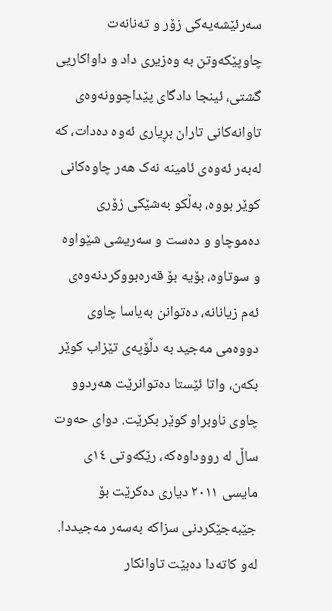سه‌رئێشه‌یه‌کی زۆر و ته‌نانه‌ت چاوپێکه‌وتن به‌ وه‌زیری داد و داواکاریی گشتی، ئینجا دادگای پێداچوونه‌وه‌ی تاوانه‌کانی تاران بڕیاری ئه‌وه‌ ده‌دات، که‌ له‌به‌ر ئه‌وه‌ی ئامینه‌ نه‌ک هه‌ر چاوه‌کانی کوێر بووه‌، به‌‌ڵکو به‌شێکی زۆری ده‌موچاو و ده‌ست و سه‌ریشی شێواوه‌ و سوتاوه‌، بۆیه بۆ قه‌ره‌بووکردنه‌وه‌ی ئه‌م زیانانه‌،‌ ده‌‌توانن به‌یاسا چاوی دووه‌می مه‌جید به‌ دڵۆپه‌ی تێزاب کوێر بکه‌ن، واتا ئێستا ده‌توانرێت هه‌ردوو چاوی ناوبراو کوێر بکرێت. دوای حه‌وت ساڵ له‌ رووداوه‌که‌، رێکه‌وتی ١٤ی مایسی ٢٠١١ دیاری ده‌کرێت بۆ جێبه‌جێکردنی سزاکه‌ به‌سه‌ر مه‌جیددا. له‌‌و کاته‌دا ده‌بێت تاوانکار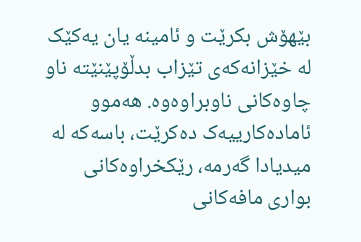بێهۆش بکرێت و ئامینه‌ یان یه‌کێک له خێزانه‌که‌ی تێزاب بدڵۆپێنێته‌ ناو چاوه‌‌کانی ناوبراوه‌وه‌. هه‌موو ئاماده‌کارییه‌ک ده‌کرێت، باسه‌که‌ له‌ میدیادا گه‌رمه‌، رێکخراوه‌کانی بواری مافه‌کانی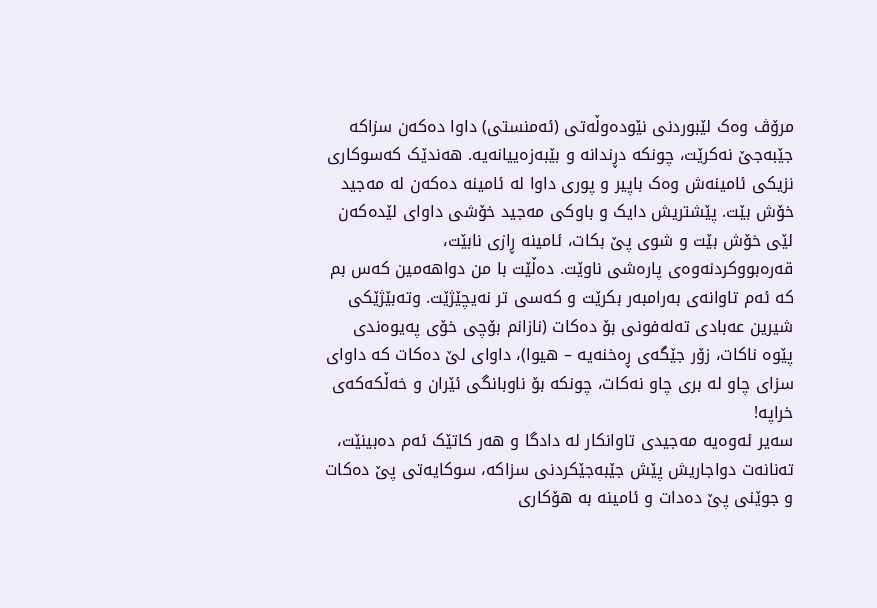مرۆڤ وه‌ک لێبوردنی نێوده‌وڵه‌تی (ئه‌منستی) داوا ده‌که‌ن سزاکه‌ جێبه‌جێ نه‌کرێت، چونکه‌ دڕندانه‌ و بێبه‌زه‌ییانه‌یه‌. هه‌ندێک که‌سوکاری نزیکی ئامینه‌ش وه‌ک باپیر و پوری داوا له ئامینه ده‌که‌ن له‌ مه‌جید خۆش بێت. پێشتریش دایک و باوکی مه‌جید خۆشی داوای لێده‌که‌ن لێی خۆش بێت و شوی پێ بکات، ئامینه‌ ڕازی نابێت، قه‌ره‌بووکردنه‌وه‌ی پاره‌شی ناوێت. ده‌ڵێت با من دواهه‌مین که‌س بم که‌ ئه‌م تاوانه‌ی به‌رامبه‌ر بکرێت و که‌سی تر نه‌یچێژێت. وته‌بێژێکی شیرین عه‌بادی ته‌له‌فونی بۆ ده‌کات (نازانم بۆچی خۆی په‌یوه‌ندی پێوه‌ ناکات، زۆر جێگه‌ی ڕه‌خنه‌یه‌ – هیوا)، داوای لێ ده‌کات که‌ داوای سزای چاو له‌ بری چاو نه‌کات، چونکه بۆ ناوبانگی ئێران و خه‌ڵکه‌که‌ی خراپه‌!
سه‌یر ئه‌وه‌یه‌ مه‌جیدی تاوانکار له‌ دادگا و هه‌ر کاتێک ئه‌م ده‌بینێت، ته‌نانه‌ت دواجاریش پێش جێبه‌جێکردنی سزاکه‌، سوکایه‌تی پێ ده‌کات و جوێنی پێ ده‌دات و ئامینه‌ به‌ هۆکاری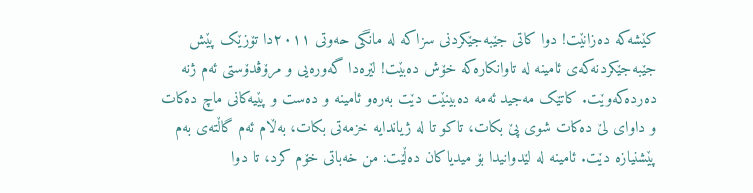کێشه‌که‌ ده‌زانێت! دوا کاتی جێبه‌جێکردنی سزاکه‌ له‌ مانگی حه‌وتی ٢٠١١دا تۆزێک پێش جێبه‌جێکردنه‌که‌ی ئامینه‌ له‌ تاوانکاره‌که‌ خۆش ده‌بێت! لێره‌دا گه‌وره‌یی و مرۆڤدۆستی ئه‌م ژنه‌ ده‌رده‌که‌وێت. کاتێک مه‌جید ئه‌مه‌ ده‌بینێت دێت به‌ره‌و ئامینه‌ و ده‌ست و پێیه‌کانی ماچ ده‌کات و داوای لێ ده‌کات شوی پێ بکات، تاکو تا له‌ ژیاندایه‌ خزمه‌تی بکات، به‌ڵام ئه‌م گاڵته‌ی به‌م پێشنیازه‌ دێت. ئامینه له‌ لێدوانیدا بۆ میدیاکان ده‌ڵێت: من خه‌باتی خۆم کرد، تا دوا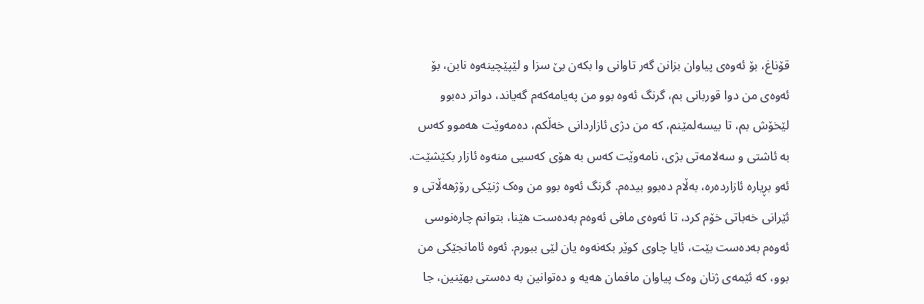قۆناغ، بۆ ئه‌وه‌ی پیاوان بزانن گه‌ر تاوانی وا بکه‌ن بێ سزا و لێپێچینه‌وه‌ نابن، بۆ ئه‌وه‌ی من دوا قوربانی بم، گرنگ ئه‌وه‌ بوو من په‌یامه‌که‌م گه‌یاند، دواتر ده‌بوو لێخۆش بم، تا بیسه‌لمێنم، که‌ من دژی ئازاردانی خه‌ڵکم، ده‌مه‌وێت هه‌موو که‌س به‌ ئاشتی و سه‌لامه‌تی بژی، نامه‌وێت که‌س به‌ هۆی که‌سیی منه‌وه‌ ئازار بکێشێت. ئه‌و بڕیاره‌ ئازارده‌ره‌، به‌ڵام ده‌بوو بیده‌م. گرنگ ئه‌وه‌ بوو من وه‌ک ژنێکی رۆژهه‌ڵاتی و ئێرانی خه‌باتی خۆم کرد، تا ئه‌وه‌ی مافی ئه‌وه‌م به‌ده‌ست هێنا، بتوانم چاره‌نوسی ئه‌وه‌م به‌ده‌ست بێت، ئایا چاوی کوێر بکه‌نه‌و‌ه‌ یان لێی ببورم. ئه‌وه‌ ئامانجێکی من بوو، که‌ ئێمه‌ی ژنان وه‌ک پیاوان مافمان هه‌یه‌ و ده‌توانین به‌ ده‌ستی بهێنین، جا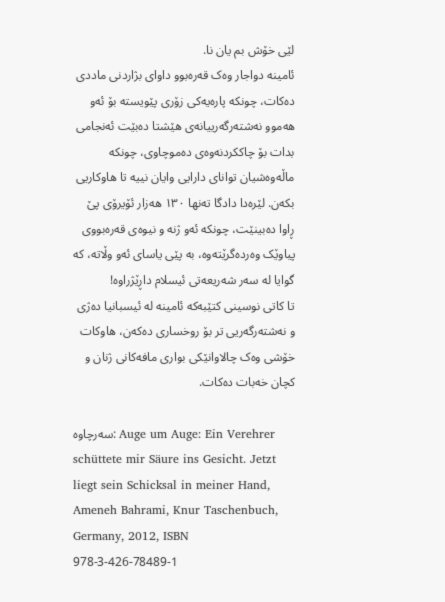لێی خۆش بم یان نا.
ئامینه‌‌ دواجار و‌ه‌ک قه‌ره‌بوو داوای بژاردنی ماددی ده‌کات، چونکه‌ پاره‌یه‌کی زۆری پێویسته‌ بۆ ئه‌و هه‌‌موو نه‌شته‌رگه‌رییانه‌ی هێشتا ده‌بێت ئه‌نجامی بدات بۆ چاککردنه‌وه‌ی ده‌موچاوی، چونکه‌ ماڵه‌وه‌شیان توانای دارایی وایان نییه‌ تا هاوکاریی بکه‌ن. لێره‌دا دادگا ته‌نها ١٣٠ هه‌زار ئۆیرۆی پێ ڕاوا ده‌بینێت، چونکه‌ ئه‌و ژنه‌ و نیوه‌ی قه‌ره‌بووی پیاوێک وه‌رده‌گرێته‌وه‌، به‌ پێی یاسای ئه‌و وڵاته‌، که‌ گوایا له‌ سه‌ر شه‌ریعه‌تی ئیسلام داڕێژراوه‌!
تا کاتی نوسینی کتێبه‌که‌ ئامینه‌ له‌ ئیسبانیا ده‌ژی و نه‌شته‌رگه‌ریی تر بۆ روخساری ده‌که‌ن، هاوکات خۆشی وه‌ک چالاوانێکی بواری مافه‌کانی ژنان و کچان خه‌بات ده‌کات.

سه‌رچاوه‌: Auge um Auge: Ein Verehrer schüttete mir Säure ins Gesicht. Jetzt liegt sein Schicksal in meiner Hand, Ameneh Bahrami, Knur Taschenbuch, Germany, 2012, ISBN 978-3-426-78489-1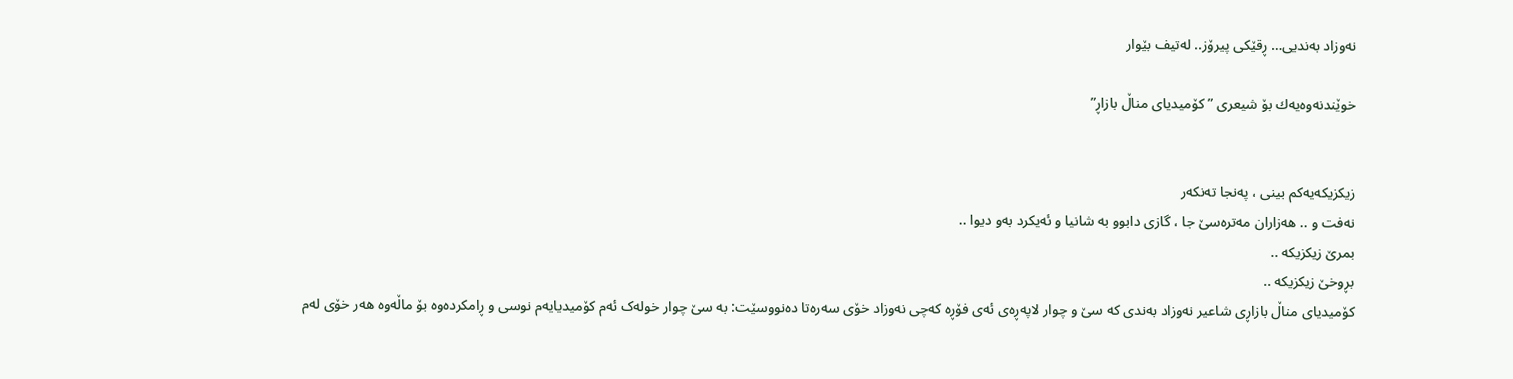نەوزاد بەندیی… ڕقێکی پیرۆز.. لەتیف بێوار

خوێندنەوەیەك بۆ شیعری ” کۆمیدیای مناڵ بازاڕ”


زیکزیکەیەکم بینی ، پەنجا تەنکەر
نەفت و .. هەزاران مەترەسێ جا ، گازی دابوو بە شانیا و ئەیکرد بەو دیوا ..
بمرێ زیکزیکە ..
بڕوخێ زیکزیکە ..
کۆمیدیای مناڵ بازاڕی شاعیر نەوزاد بەندی کە سێ و چوار لاپەڕەی ئەی فۆڕە کەچی نەوزاد خۆی سەرەتا دەنووسێت: بە سێ چوار خولەک ئەم کۆمیدیایەم نوسی و ڕامکردەوە بۆ ماڵەوە هەر خۆی لەم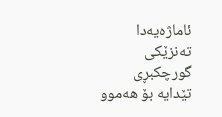ئاماژەیەدا تەنزێکی گورچکبڕی تێدایە بۆ هەموو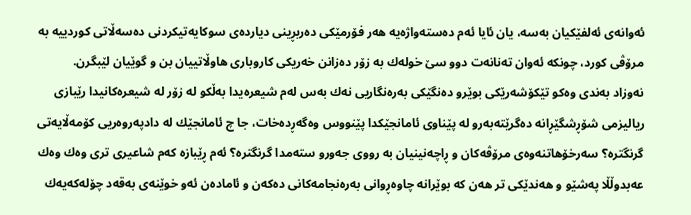ئەوانەی ئەلفێکیان بەسە، یان ئایا ئەم دەستەواژەیە هەر فۆرمێکی دەربڕینی دیاردەی سوکایەتیکردنی دەسەڵاتی کوردییە بە مرۆڤی کورد، چونکە ئەوان تەنانەت دوو سێ خولەك بە زۆر دەزانن خەریکی کاروباری هاوڵاتییان بن و گوێیان لێبگرن.
نەوزاد بەندی وەکو تێکۆشەرێکی بوێرو دەنگێکی بەرەنگاریی نەك بەس لەم شیعرەیدا بەڵکو لە زۆر لە شیعرەکانیدا رێبازی ریالیزمی شۆڕشگێڕانە دەگرێتەبەرو لە پێناوی ئامانجێکدا پێنووس وەگەڕدەخات، جا چ ئامانجێك لە دادپەروەریی کۆمەڵایەتی گرنگترە؟ سەرخۆهاتنەوەی مرۆڤەکان و ڕاچەنینیان بە رووی جەورو ستەمدا گرنگترە؟ ئەم ڕێبازە کەم شاعیری تری وەك وەك عەبدوڵڵا پەشێو و هەندێکی تر هەن کە بوێرانە چاوەڕوانی بەرەنجامەکانی دەکەن و ئامادەن ئەو خوێنەی بەقەد چۆلەکەیەك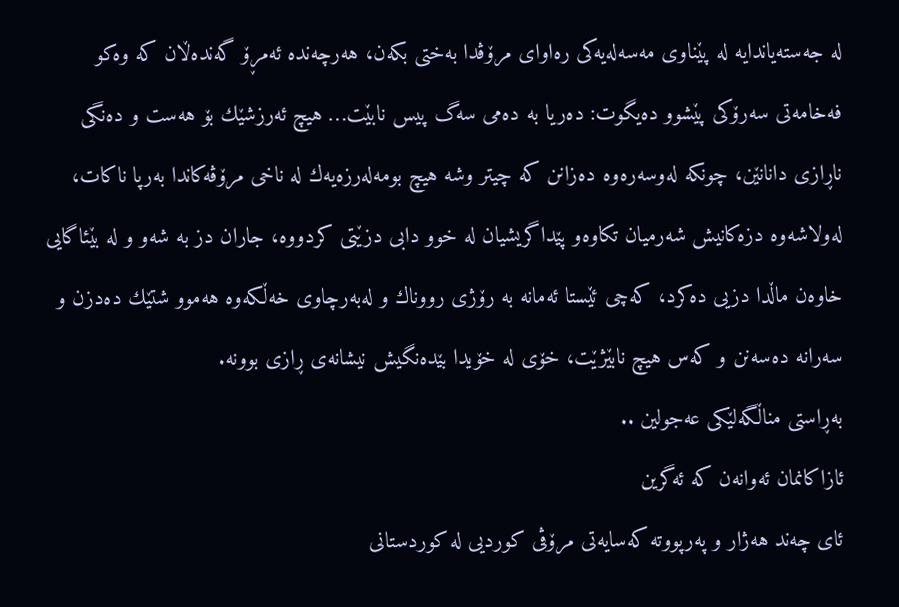لە جەستەیاندایە لە پێناوی مەسەلەیەکی رەاوای مرۆڤدا بەختی بکەن، هەرچەندە ئەمڕۆ گەندەڵان کە وەکو فەخامەتی سەرۆکی پێشوو دەیگوت: دەریا بە دەمی سەگ پیس نابێت… هیچ ئەرزشێك بۆ هەست و دەنگی ناڕازی دانانێن، چونکە لەوسەرەوە دەزانن کە چیتر وشە هیچ بومەلەرزەیەك لە ناخی مرۆڤەکاندا بەرپا ناکات، لەولاشەوە دزەکانیش شەرمیان تکاوەو پێداگریشیان لە خوو دابی دزێتی کردووە، جاران دز بە شەو و لە بێئاگایی خاوەن ماڵدا دزیی دەکرد، کەچی ئێستا ئەمانە بە رۆژی رووناك و لەبەرچاوی خەڵکەوە هەموو شتێك دەدزن و سەرانە دەسەنن و کەس هیچ نابێژێت، خۆی لە خۆیدا بێدەنگیش نیشانەی ڕازی بوونە.
بەڕاستی مناڵگەلێکی عەجولین ..
ئازاکانمان ئەوانەن کە ئەگرین
ئای چەند هەژار و پەرپووتە کەسایەتی مرۆڤی کوردیی لە کوردستانی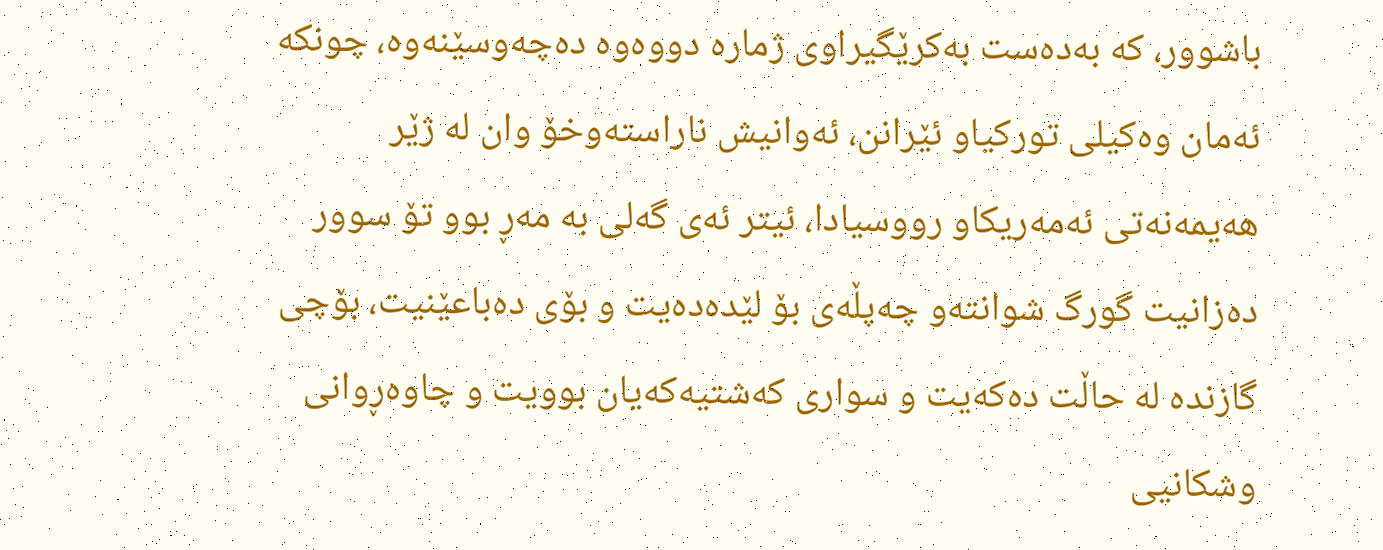باشوور، کە بەدەست بەکرێگیراوی ژمارە دووەوە دەچەوسێنەوە، چونکە ئەمان وەکیلی تورکیاو ئێرانن، ئەوانیش ناراستەوخۆ وان لە ژێر هەیمەنەتی ئەمەریکاو رووسیادا، ئیتر ئەی گەلی بە مەڕ بوو تۆ سوور دەزانیت گورگ شوانتەو چەپڵەی بۆ لێدەدەیت و بۆی دەباعێنیت، بۆچی گازندە لە حاڵت دەکەیت و سواری کەشتیەکەیان بوویت و چاوەڕوانی وشکانیی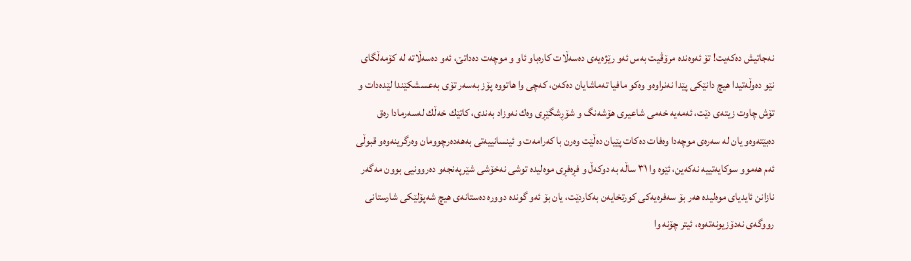نەجاتیش دەکەیت! تۆ ئەوەندە مرۆڤیت بەس ئەو رێژەیەی دەسەڵات کارەباو ئاو و موچەت دەداتێ، ئەو دەسەڵاتە لە کۆمەڵگای نێو دەوڵەتیدا هیچ دانێکی پێدا نەنراوەو وەکو مافیا تەماشایان دەکەن، کەچی وا هاتووە پۆز بەسەر تۆی بەعسشکێندا لێدەدات و تۆش چاوت زیتەی دێت، ئەمەیە خەمی شاعیری هۆشەنگ و شۆڕشگێڕی وەك نەوزاد بەندی، کاتێك خەڵك لەسەرمادا رەق دەبێتەوەو یان لە سەرەی موچەدا وەفات دەکات پێیان دەڵێت وەرن با کەرامەت و ئینسانییەتی بەهەدەرچوومان وەرگرینەوەو قبوڵی ئەم هەموو سوکایەتییە نەکەین، ئێوە وا ٣١ ساڵە بە دوکەڵ و فڕەفڕی موەلیدە توشی نەخۆشی شێرپەنجەو دەروونیی بوون مەگەر نازانن ئایدیای موەلیدە هەر بۆ سەفرەیەکی کورتخایەن بەکاردێت، یان بۆ ئەو گوندە دوورە دەستانەی هیچ شەپۆلێکی شارستانی رووگەی نەدۆزیونەتەوە، ئیتر چۆنە وا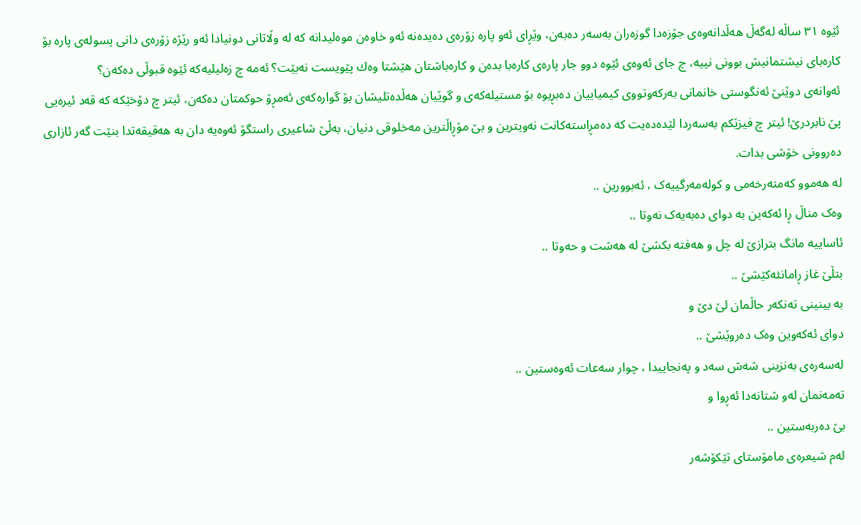ئێوە ٣١ ساڵە لەگەڵ هەڵدانەوەی جۆزەدا گوزەران بەسەر دەبەن، وێڕای ئەو پارە زۆرەی دەیدەنە ئەو خاوەن موەلیدانە کە لە وڵاتانی دونیادا ئەو رێژە زۆرەی دانی پسولەی پارە بۆ کارەبای نیشتمانیش بوونی نییە، چ جای ئەوەی ئێوە دوو جار پارەی کارەبا بدەن و کارەباشتان هێشتا وەك پێویست نەبێت؟ ئەمە چ زەلیلیەکە ئێوە قبوڵی دەکەن؟
ئەوانەی دوێنێ ئەنگوستی خانمانی بەرکەوتووی کیمیاییان دەبڕیوە بۆ مستیلەکەی و گوێیان هەڵدەتلیشان بۆ گوارەکەی ئەمڕۆ حوکمتان دەکەن، ئیتر چ دۆخێکە کە قەد ئیرەیی پێ نابردرێ! ئیتر چ فیزێکم بەسەردا لێدەدەیت کە دەمڕاستەکانت نەویترین و بێ مۆڕاڵترین مەخلوقی دنیان، بەڵێ شاعیری راستگۆ ئەوەیە دان بە هەقیقەتدا بنێت گەر ئازاری دەروونی خۆشی بدات.
لە هەموو کەمتەرخەمی و کولەمەرگییەک ، ئەبوورین ..
وەک مناڵ ڕا ئەکەین بە دوای دەبەیەک نەوتا ..
ئاساییە مانگ بترازێ لە چل و هەفتە بکشێ لە هەشت و حەوتا ..
بتڵێ غاز ڕامانئەکێشێ ..
بە بینینی تەنکەر حاڵمان لێ دێ و
دوای ئەکەوین وەک دەروێشێ ..
لەسەرەی بەنزینی شەش سەد و پەنجاییدا ، چوار سەعات ئەوەستین ..
تەمەنمان لەو شتانەدا ئەڕوا و
بێ دەربەستین ..
لەم شیعرەی مامۆستای تێکۆشەر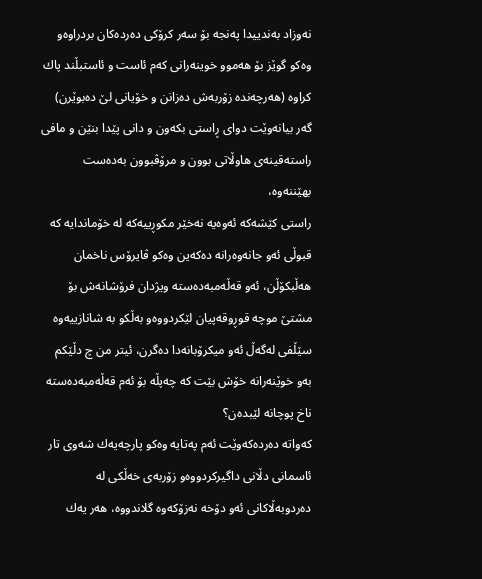نەوزاد بەندییدا پەنجە بۆ سەر کرۆکی دەردەکان بردراوەو وەکو گوێز بۆ هەموو خوینەرانی کەم ئاست و ئاستبڵند پاك کراوە (هەرچەندە زۆربەش دەزانن و خۆیانی لێ دەبوێرن) گەر بیانەوێت دوای ڕاستی بکەون و دانی پێدا بنێن و مافی راستەقینەی هاوڵاتی بوون و مرۆڤبوون بەدەست بهێننەوە،
راستی کێشەکە ئەوەیە نەخێر مکوڕییەکە لە خۆماندایە کە قبوڵی ئەو جانەوەرانە دەکەین وەکو ڤایرۆس ناخمان هەڵبکۆڵن، ئەو قەڵەمبەدەستە ویژدان فرۆشانەش بۆ مشتێ موچە قوڕوقەپیان لێکردووەو بەڵکو بە شانازییەوە سێڵفی لەگەڵ ئەو میکرۆبانەدا دەگرن، ئیتر من چ دڵێكم بەو خوێنەرانە خۆش بێت کە چەپڵە بۆ ئەم قەڵەمبەدەستە ناخ پوچانە لێبدەن؟
کەواتە دەردەکەوێت ئەم پەتایە وەکو پارچەیەك شەوی تار ئاسمانی دڵانی داگیرکردووەو زۆربەی خەڵکی لە دەردوبەڵاکانی ئەو دۆخە نەزۆکەوە گلاندووە، هەر یەك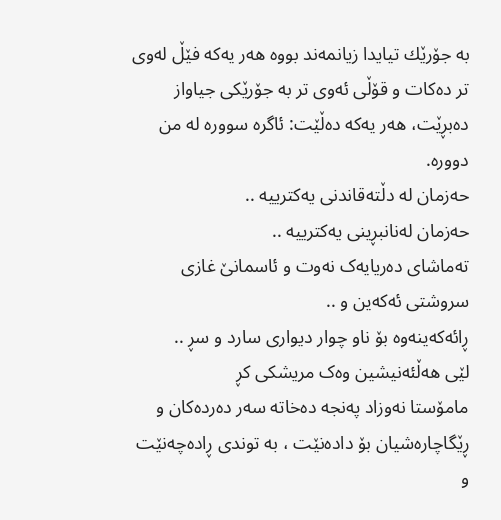بە جۆرێك تیایدا زیانمەند بووە هەر یەکە فێڵ لەوی تر دەکات و قۆڵی ئەوی تر بە جۆرێکی جیاواز دەبڕێت، هەر یەکە دەڵێت: ئاگرە سوورە لە من دوورە.
حەزمان لە دڵتەقاندنی یەکترییە ..
حەزمان لەنانبڕینی یەکترییە ..
تەماشای دەریایەک نەوت و ئاسمانێ غازی سروشتی ئەکەین و ..
ڕائەکەینەوە بۆ ناو چوار دیواری سارد و سڕ ..
لێی هەڵئەنیشین وەک مریشکی کڕ
مامۆستا نەوزاد پەنجە دەخاتە سەر دەردەکان و ڕێگاچارەشیان بۆ دادەنێت ، بە توندی ڕادەچەنێت و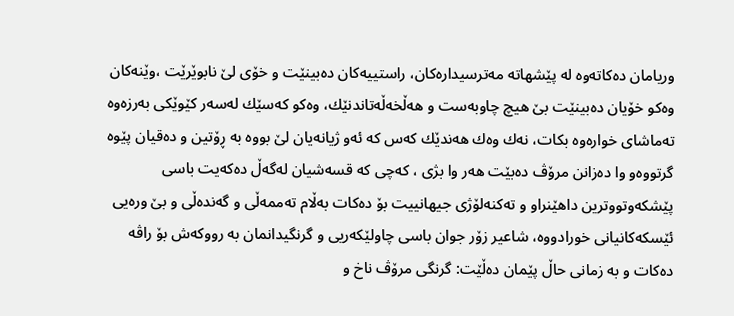وریامان دەکاتەوە لە پێشهاتە مەترسیدارەکان، راستییەکان دەبینێت و خۆی لێ نابوێرێت ،وێنەکان وەکو خۆیان دەبینێت بێ هیچ چاوبەست و هەڵخەڵەتاندنێك، وەکو کەسێك لەسەر کێوێکی بەرزەوە تەماشای خوارەوە بکات، نەك وەك هەندێك کەس کە ئەو ژیانەیان لێ بووە بە ڕۆتین و دەقیان پێوە گرتووەو وا دەزانن مرۆڤ دەبێت هەر وا بژی ، کەچی کە قسەشیان لەگەڵ دەکەیت باسی پێشکەوتووترین داهێنراو و تەکنەلۆژی جیهانییت بۆ دەکات بەڵام تەممەڵی و گەندەڵی و بێ ورەیی ئێسکەکانیانی خورادووە، شاعیر زۆر جوان باسی چاولێکەریی و گرنگیدانمان بە رووکەش بۆ راڤە دەکات و بە زمانی حاڵ پێمان دەڵێت: گرنگی مرۆڤ ناخ و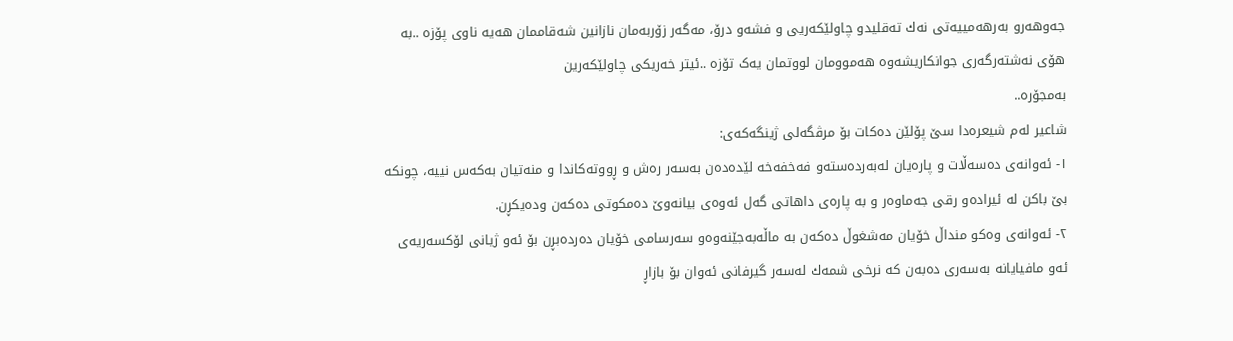جەوهەرو بەرهەمییەتی نەك تەقلیدو چاولێکەریی و فشەو درۆ، مەگەر زۆربەمان نازانین شەقاممان هەیە ناوی پۆزە ..بە هۆی نەشتەرگەری جوانکاریشەوە هەموومان لووتمان یەک تۆزە ..ئیتر خەریکی چاولێکەرین
بەمجۆرە..
شاعیر لەم شیعرەدا سێ پۆلێن دەکات بۆ مرڤگەلی ژینگەکەی:
١- ئەوانەی دەسەڵات و پارەیان لەبەردەستەو فەخفەخە لێدەدەن بەسەر رەش و ڕووتەکاندا و منەتیان بەکەس نییە، چونکە بێ باكن لە ئیرادەو رقی جەماوەر و بە پارەی داهاتی گەل ئەوەی بیانەوێ دەمکوتی دەکەن ودەیكڕن.
٢- ئەوانەی وەکو منداڵ خۆیان مەشغوڵ دەکەن بە ماڵەبەجێنەوەو سەرسامی خۆیان دەردەبڕن بۆ ئەو ژیانی لۆکسەریەی ئەو مافیایانە بەسەری دەبەن کە نرخی شمەك لەسەر گیرفانی ئەوان بۆ بازاڕ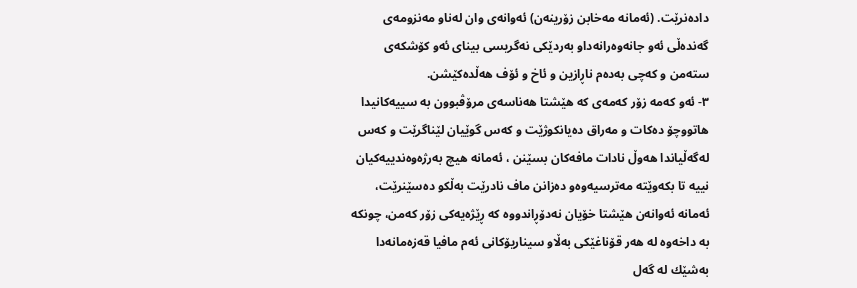دادەنرێت. (ئەمانە مەخابن زۆرینەن) ئەوانەی وان لەناو مەنزومەی گەندەڵی ئەو جانەوەرانەداو بەردێکی نەگریسی بینای ئەو کۆشکەی ستەمن و کەچی بەدەم ناڕازین و ئاخ و ئۆف هەڵدەکێشن.
٣- ئەو کەمە زۆر کەمەی کە هێشتا هەناسەی مرۆڤبوون بە سییەکانیدا هاتووچۆ دەکات و مەراق دەیانکوژێت و کەس گوێیان لێناگرێت و کەس لەگەڵیاندا هەوڵ نادات مافەکان بسێنن ، ئەمانە هیچ بەرژەوەندییەکیان نییە تا بکەوێتە مەترسیەوەو دەزانن ماف نادرێت بەڵکو دەسێنرێت، ئەمانە ئەوانەن هێشتا خۆیان نەدۆڕاندووە کە ڕێژەیەکی زۆر کەمن، چونکە بە داخەوە لە هەر قۆناغێکی بەڵاو سیناریۆکانی ئەم مافیا قەزەمانەدا بەشێك لە گەل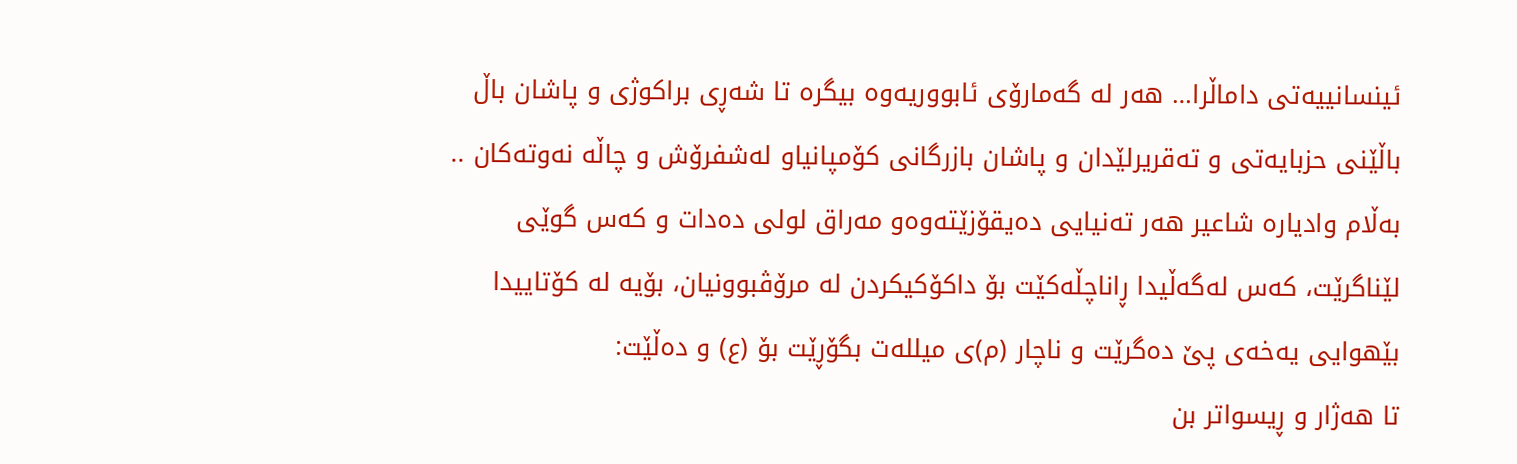ئینسانییەتی داماڵرا… هەر لە گەمارۆی ئابووریەوە بیگرە تا شەڕی براکوژی و پاشان باڵ باڵێنی حزبایەتی و تەقریرلێدان و پاشان بازرگانی کۆمپانیاو لەشفرۆش و چاڵە نەوتەکان ..
بەڵام وادیارە شاعیر هەر تەنیایی دەیقۆزێتەوەو مەراق لولی دەدات و کەس گوێی لێناگرێت، کەس لەگەڵیدا ڕاناچڵەکێت بۆ داکۆکیکردن لە مرۆڤبوونیان، بۆیە لە کۆتاییدا بێهوایی یەخەی پێ دەگرێت و ناچار (م)ی میللەت بگۆڕێت بۆ (ع) و دەڵێت:
تا هەژار و ڕیسواتر بن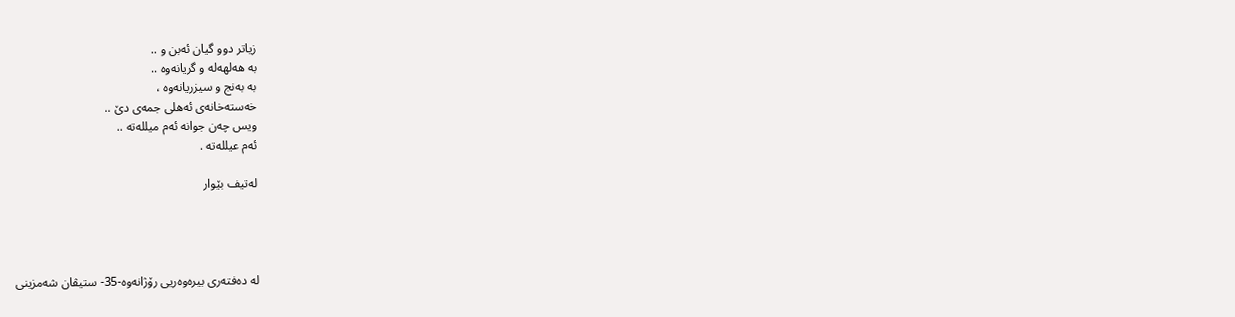زیاتر دوو گیان ئەبن و ..
بە هەلهەلە و گریانەوە ..
بە بەنج و سیزریانەوە ،
خەستەخانەی ئەهلی جمەی دێ ..
ویس چەن جوانە ئەم میللەتە ..
ئەم عیللەتە .

لەتیف بێوار




لە دەفتەری بیرەوەریی رۆژانەوە-35- ستیڤان شەمزینی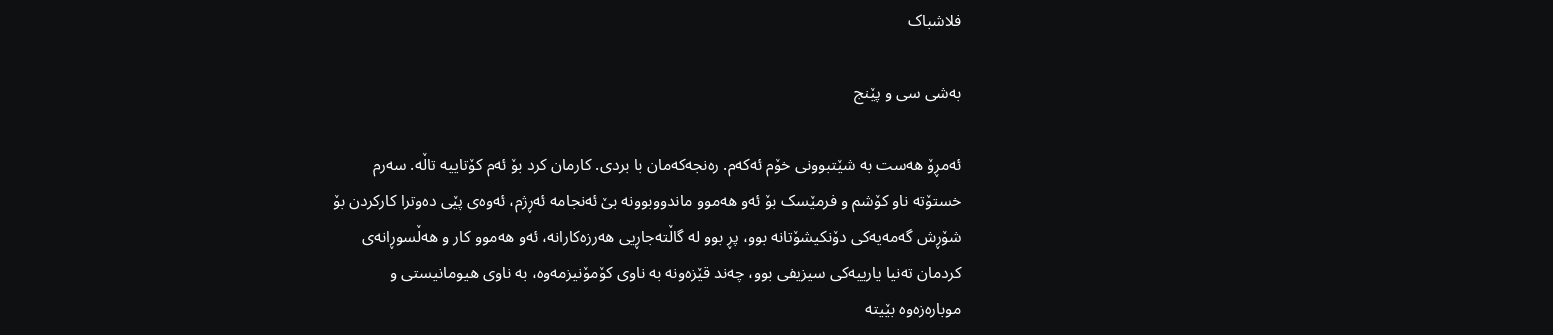فلاشباک

بەشی سی و پێنج

ئەمڕۆ هەست بە شێتبوونی خۆم ئەکەم. رەنجەکەمان با بردی. کارمان کرد بۆ ئەم کۆتاییە تاڵە. سەرم خستۆتە ناو کۆشم و فرمێسک بۆ ئەو هەموو ماندووبوونە بێ ئەنجامە ئەڕژم، ئەوەی پێی دەوترا کارکردن بۆ شۆڕش گەمەیەکی دۆنکیشۆتانە بوو، پڕ بوو لە گاڵتەجاڕیی هەرزەکارانە، ئەو هەموو کار و هەڵسوڕانەی کردمان تەنیا یارییەکی سیزیفی بوو، چەند قێزەونە بە ناوی کۆمۆنیزمەوە، بە ناوی هیومانیستی و موبارەزەوە بێیتە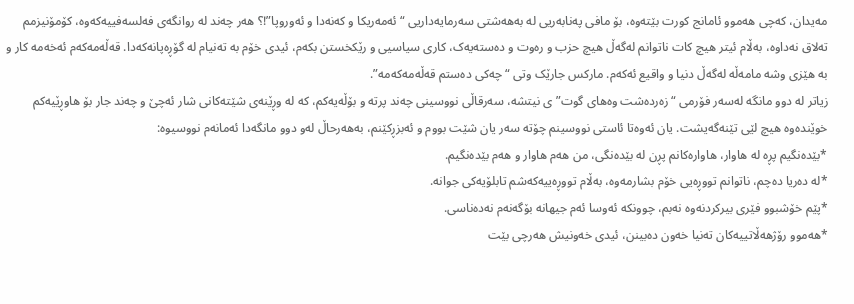مەیدان، کەچی هەموو ئامانج کورت بێتەوە، بۆ مافی پەنابەریی لە بەهەشتی سەرمایەداریی “ئەمەریکا و کەنەدا و ئەوروپا”!؟ هەر چەند لە روانگەی فەلسەفییەکەوە، کۆمۆنیزمم تەلاق نەداوە، بەڵام ئیتر هیچ کات ناتوانم لەگەڵ هیچ حزب و رەوت و دەستەیەک، کاری سیاسیی و رێکخستن بکەم، ئیدی خۆم بە تەنیام لە گۆڕەپانەکەدا. قەڵەمەکەم ئەخەمە کار و بە هێزی وشە مامەڵە لەگەڵ دنیا و واقیع ئەکەم. مارکس جارێک وتی “چەکی دەستم قەڵەمەکەمە”.
زیاتر لە دوو مانگە لەسەر فۆرمی “زەردەشت وەهای گوت”ی نیتشە، سەرقاڵی نووسینی چەند پرتە و بۆڵەیەکم، کە لە وڕێنەی شێتەکانی شار ئەچێ و چەند جار بۆ هاوڕێیەکم خوێندەوە هیچ لێی تێنەگەیشت. یان ئەوەتا ئاستی نووسینم چۆتە سەر یان شێت بووم و ئەبزڕکێنم، بەهەرحاڵ لەو دوو مانگەدا ئەمانەم نووسیوە:
*بێدەنگیم پڕە لە هاوار، هاوارەکانم پڕن لە بێدەنگی، من هەم هاوار و هەم بێدەنگیم.
*لە دەریا دەچم، ناتوانم تووڕەیی خۆم بشارمەوە، بەڵام تووڕەییەکەشم تابلۆیەکی جوانە.
*پێم خۆشبوو فێری بیرکردنەوە نەبم، چوونکە ئەوسا ئەم جیهانە بۆگەنەم نەدەناسی.
*هەموو رۆژهەڵاتییەکان تەنیا خەون دەبینن، ئیدی خەونیش هەرچی بێت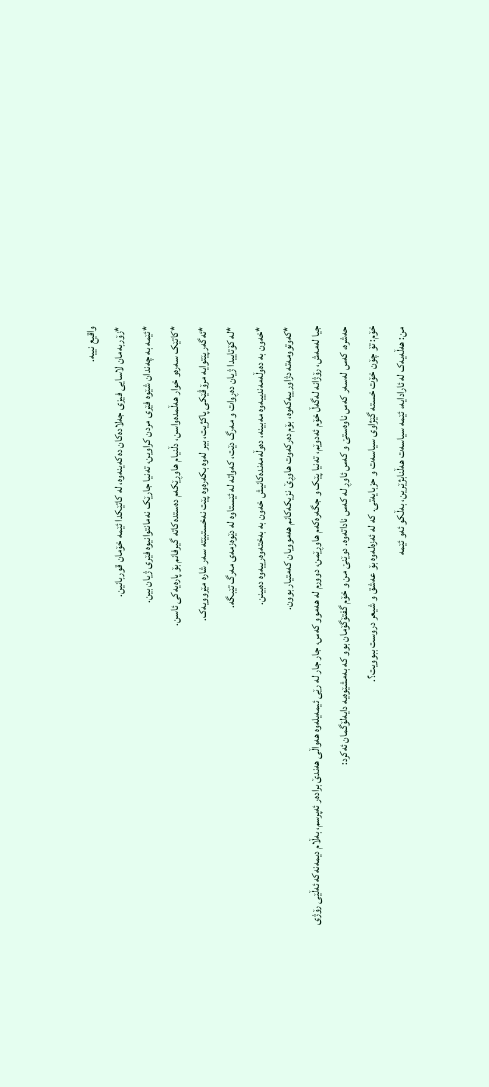واقیع نییە.
*زۆربەمان لاسایی فیزی جەلادەکان دەکەینەوە، لە ‌کاتێکدا ئێمە خۆمان قوربانین.
*ئێمە بە چەندان شێوە فێری مردن کراوین، تەنیا جارێک نەمانتوانیوە فێری ژیان بین.
*کاتێک سەرەو خوار هەڵمدەواسن، دڵنیام هاوڕێکەم دەستدەکاتە گیرفانم بۆ پارەیەکی ئاسن.
*ئەگەر پێتوایە مرۆڤێکی پاکژیت، بیر لەوە بکەرەوە پێت نەخستبێتە سەر شارە مێروویەک.
*لە کۆتاییدا ژیان دەڕوات و مەرگ دێت، کەواتە لە ئێستاوە لە دێوەزمەی مەرگ تێبگە.
*خەون بە دەوڵەمەندییەوە مەبینە، دەوڵەمەندەکانیش خەون بە بەختەوەرییەوە دەبینن.
*کەوتوومەتە دژاورییەکەوە، بۆم دەرکەوت هاوڕێ نزیکەکانم هەموویان کەمتیار بوون.
جیا لەمەش، رۆژانە لەگەڵ خۆم ئەدوێم، تەنیا پێک و جگەرەکەم هاوڕێمن، دوورم لە هەموو کەس، جار جار لە رێی ئیمەیلەوە هەواڵی هەندێ برادەر ئەپرسم، بەڵام دیمەنەکە ئەڵێی رۆژی حەشرە، کەس لەسەر کەس ناوەستێ و کەس ئاوڕ لە کەس ناداتەوە. دوێنێ من و خۆم گفتۆگۆمان بوو کە بەمشێوەیە دایەلۆگمان ئەکرد:
خۆم: تۆ چۆن خۆت خستە گێژاوی سیاسەت و حزبایەتی. کە لە ئەزەلەوە بۆ عەشق و شیعر دروست ببوویت؟.
من: هەڵەیەک لە ئارادایە، ئێمە سیاسەت هەڵنابژێرین، بەڵکو ئەو ئێمە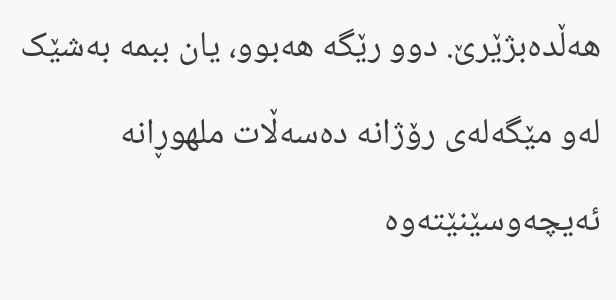هەڵدەبژێرێ. دوو رێگە هەبوو، یان ببمە بەشێک لەو مێگەلەی رۆژانە دەسەڵات ملهوڕانە ئەیچەوسێنێتەوە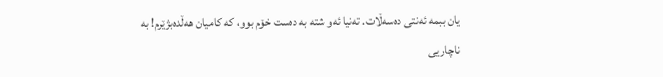یان ببمە ئەنتی دەسەڵات. تەنیا ئەو شتە بە دەست خۆم بوو، کە کامیان هەڵدەبژێرم! بە ناچاریی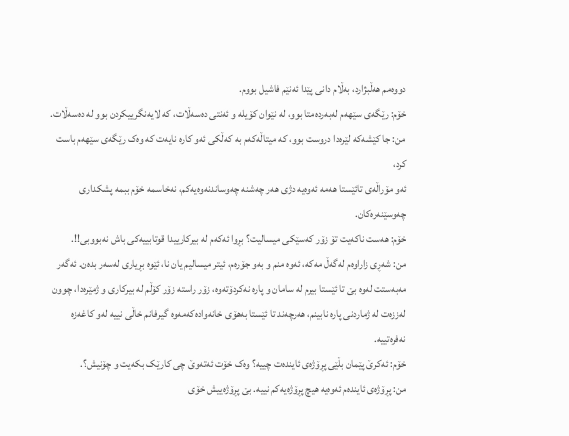دووەمم هەڵبژارد، بەڵام دانی پێدا ئەنێم فاشیل بووم.
خۆم: رێگەی سێهەم لەبەردەمتا بوو، لە نێوان کۆیلە و ئەنتی دەسەڵات، کە لایەنگرییکردن بوو لە دەسەڵات.
من: جا کێشەکە لێرەدا دروست بوو، کە میتاڵەکەم بە کەڵکی ئەو کارە نایەت کە وەک رێگەی سێهەم باست کرد،
ئەو مۆراڵەی تائێستا هەمە ئەوەیە دژی هەر چەشنە چەوساندنەوەیەکم، نەخاسمە خۆم ببمە پشکداری چەوسێنەرەکان.
خۆم: هەست ناکەیت تۆ زۆر کەسێکی میسالیت؟ بڕوا ئەکەم لە بیرکارییدا قوتابییەکی باش نەبووبی!!.
من: شەڕی زاراوەم لەگەڵ مەکە، ئەوە منم و بەو جۆرەم، ئیتر میسالیم یان نا، ئێوە بڕیاری لەسەر بدەن. ئەگەر مەبەستت لەوە بێ تا ئێستا بیرم لە سامان و پارە نەکردۆتەوە، زۆر راستە زۆر کۆڵم لە بیرکاری و ژمێرەدا، چوون لەززەت لە ژماردنی پارە نابینم، هەرچەند تا ئێستا بەهۆی خانەوادەکەمەوە گیرفانم خاڵی نییە لەو کاغەزە نەفرەتییە.
خۆم: ئەکرێ پێمان بڵێی پڕۆژەی ئایندەت چییە؟ وەک خۆت ئەتەوێ چی کارێک بکەیت و چۆنیش؟.
من: پڕۆژەی ئایندەم ئەوەیە هیچ پڕۆژەیەکم نییە. بێ پڕۆژەییش خۆی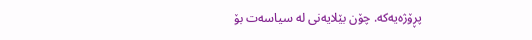پڕۆژەیەکە. چۆن بێلایەنی لە سیاسەت بۆ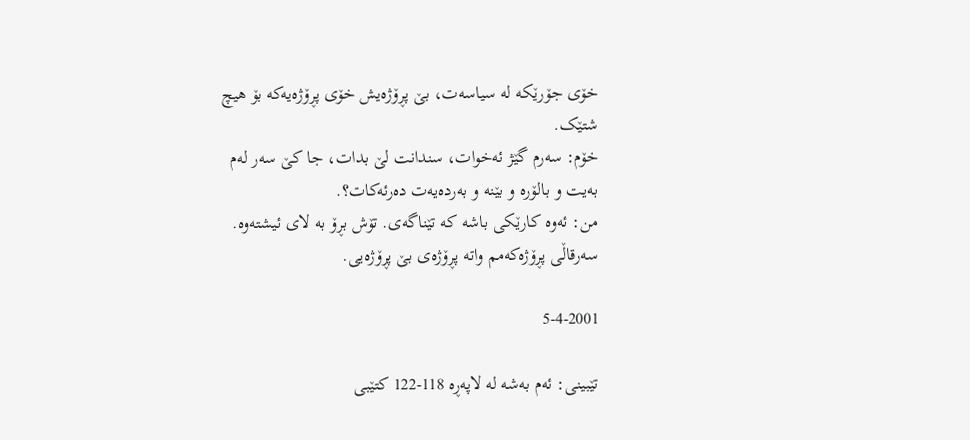خۆی جۆرێکە لە سیاسەت، بێ پڕۆژەیش خۆی پڕۆژەیەکە بۆ هیچ شتێک.
خۆم: سەرم گێژ ئەخوات، سندانت لێ بدات، جا کێ سەر لەم بەیت و بالۆرە و بێنە و بەردەیەت دەرئەکات؟.
من: ئەوە کارێکی باشە کە تێناگەی. تۆش بڕۆ بە لای ئیشتەوە. سەرقاڵی پڕۆژەکەمم واتە پڕۆژەی بێ پڕۆژەیی.

5-4-2001

تێبینی: ئەم بەشە لە لاپەڕە 118-122 کتێبی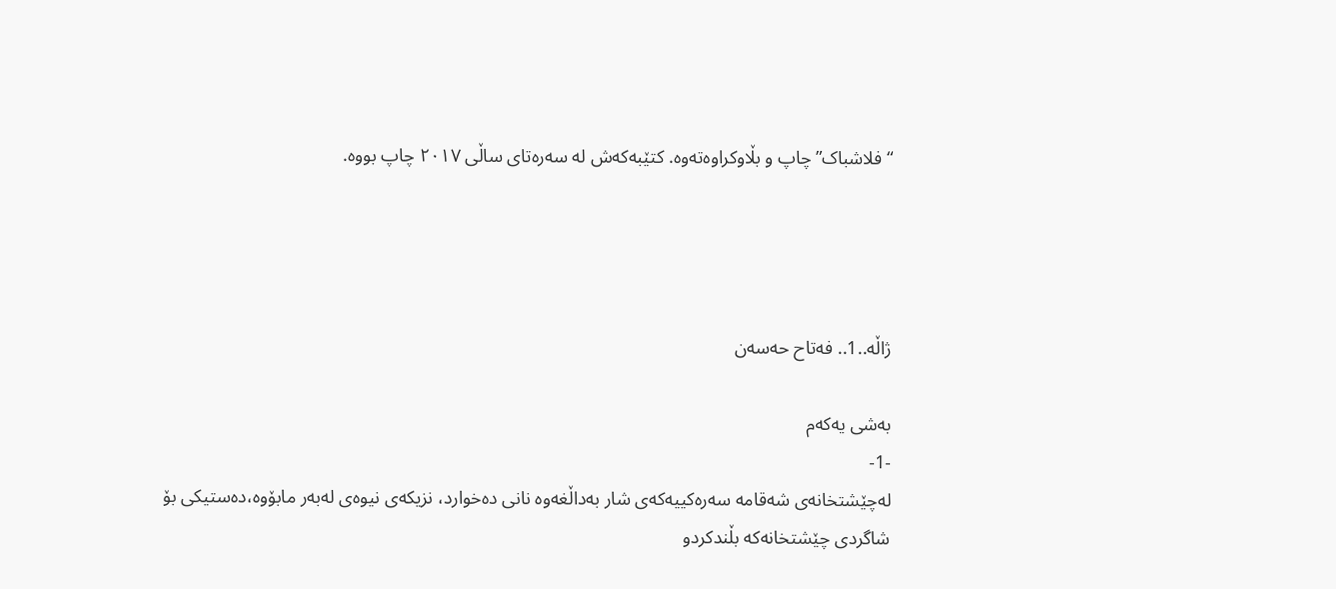“فلاشباک”چاپ و بڵاوکراوەتەوە. کتێبەکەش لە سەرەتای ساڵی ٢٠١٧ چاپ بووە.




ژاڵە..1.. فەتاح حەسەن

بەشی یەکەم
-1-
لەچێشتخانەی شەقامە سەرەکییەکەی شار بەداڵغەوە نانی دەخوارد، نزیکەی نیوەی لەبەر مابۆوە،دەستیکی بۆ شاگردی چێشتخانەکە بڵندکردو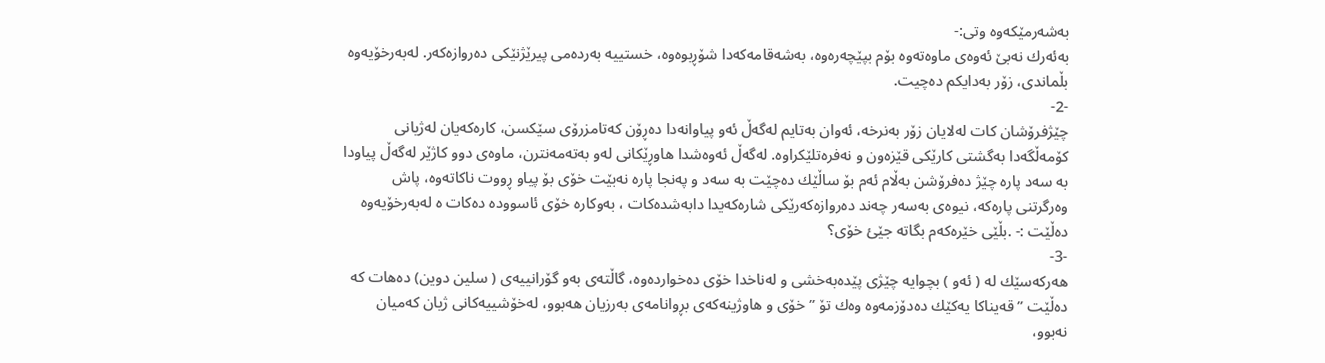بەشەرمێکەوە وتی:-
بەئەرك نەبێ ئەوەی ماوەتەوە بۆم بپێچەرەوە، بەشەقامەکەدا شۆڕبوەوە، خستییە بەردەمی پیرێژنێکی دەروازەکەر. لەبەرخۆیەوە بڵماندی، زۆر بەدایکم دەچیت.
-2-
چێژفرۆشان کات لەلایان زۆر بەنرخە، ئەوان بەتایم لەگەڵ ئەو پیاوانەدا دەڕۆن کەتامزرۆی سێکسن، کارەکەیان لەژیانی کۆمەڵگەدا بەگشتی کارێکی قێزەون و نەفرەتلێکراوە. لەگەڵ ئەوەشدا هاوڕێکانی لەو بەتەمەنترن، ماوەی دوو کاژێر لەگەڵ پیاودا بە سەد پارە چێژ دەفرۆشن بەڵام ئەم بۆ ساڵێك دەچێت بە سەد و پەنجا پارە نەبێت خۆی بۆ پیاو ڕووت ناکاتەوە، پاش وەرگرتنی پارەکە، نیوەی بەسەر چەند دەروازەکەرێکی شارەکەیدا دابەشدەکات ، بەوکارە خۆی ئاسوودە دەکات ە لەبەرخۆیەوە دەڵێت :- .بڵێی خێرەکەم بگاتە جێئ خۆی؟
-3-
هەرکەسێك لە ( ئەو ) بچوایە چێژی پێدەبەخشی و لەناخدا خۆی دەخواردەوە، گاڵتەی بەو گۆرانییەی ( سلین دوین) دەهات کە دەڵێت ” قەیناکا یەکێك دەدۆزمەوە وەك تۆ ” خۆی و هاوژینەکەی بڕوانامەی بەرزیان هەبوو، لەخۆشییەکانی ژیان کەمیان نەبوو،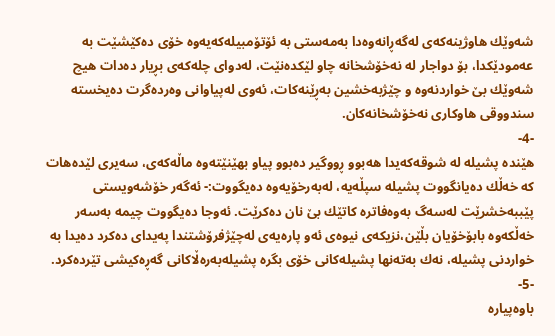شەوێك هاوژینەکەی لەگەڕانەوەدا بەمەستی بە ئۆتۆمبیلەکەیەوە خۆی دەکێشێت بە عەمودێکدا، بۆ دواجار لە نەخۆشخانە چاو لێکدەنێت، لەدوای چلەکەی بڕیار دەدات هیچ شەوێك بێ خواردنەوە و چێژبەخشین بەڕێنەکات، ئەوی لەپیاوانی وەردەگرت دەیخستە سندووقی هاوکاری نەخۆشخانەکان.
-4-
هێندە پشیلە لە شوقەکەیدا هەبوو ڕووگیر دەبوو پیاو بهێنێتەوە ماڵەکەی، سەیری لێدەهات کە خەڵك دەیانگووت پشیلە سپڵەیە، لەبەرخۆیەوە دەیگووت:- ئەگەر خۆشەویستی پێببەخشرێت لەسەگ بەوەفاترە کاتێك بێ نان دەکرێت. ئەوجا دەیگووت چیمە بەسەر خەڵکەوە بابۆخۆیان بڵێن،نزیکەی نیوەی ئەو پارەیەی لەچێژفرۆشتندا پەیدای دەکرد دەیدا بە خواردنی پشیلە، نەك بەتەنها پشیلەکانی خۆی بگرە پشیلەبەرەڵاکانی گەڕەکیشی تێردەکرد.
-5-
باوەپیارە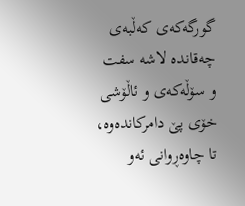گورگەکەی کەڵبەی چەقاندە لاشە سفت و سۆڵەکەی و ئاڵۆشی خۆی پێ دامرکاندەوە، تا چاوەڕوانی ئەو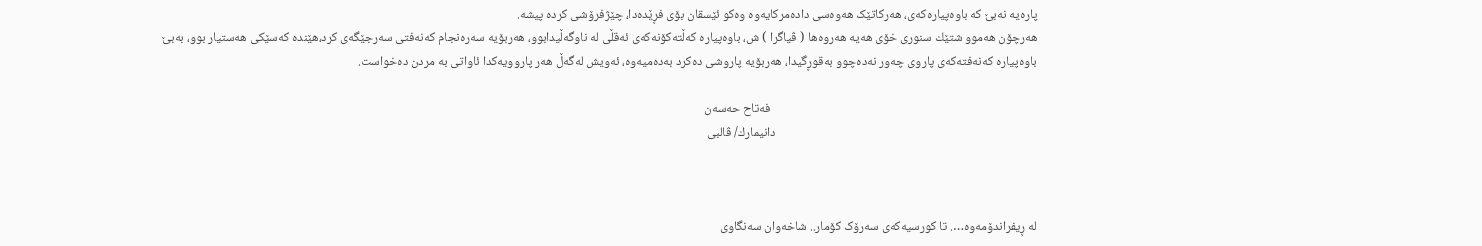پارەیە نەبێ کە باوەپیارەکەی، هەرکاتێک هەوەسی دادەمرکایەوە وەکو ئێسقان بۆی فڕێدەدا، چێژفرۆشی کردە پیشە.
هەرچۆن هەموو شتێك سنوری خۆی هەیە هەروەها ( ڤیاگرا ) ش، باوەپیارە کەڵتەکۆنەکەی ئەقڵی لە ناوگەڵیدابوو، هەربۆیە سەرەنجام کەنەفتی سەرجێگەی کرد،هێندە کەسێکی هەستیار بوو، بەبێ باوەپیارە کەنەفتەکەی پاروی چەور نەدەچوو بەقوڕگیدا، هەربۆیە پاروشی دەکرد بەدەمیەوە، ئەویش لەگەڵ هەر پاروویەکدا ئاواتی بە مردن دەخواست.

                                                                                             فەتاح حەسەن
                                                                                           دانیمارك/ ڤالبی



لە ڕیفراندۆمەوە…. تا کورسیەکەى سەرۆک کۆمار.. شاخەوان سەنگاوى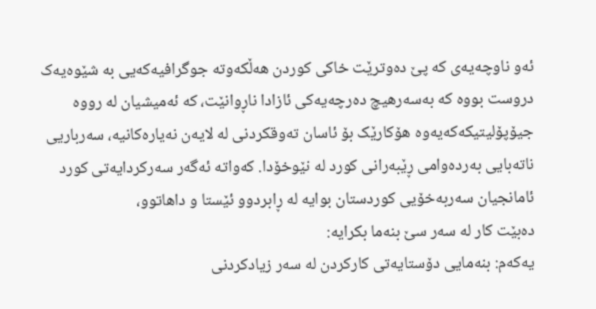ئەو ناوچەیەى کە پێ دەوترێت خاکى کوردن هەڵکەوتە جوگرافیەکەیی بە شێوەیەک دروست بووە کە بەسەرهیچ دەرچەیەکى ئازادا ناڕوانێت، کە ئەمیشیان لە رووە جیۆپۆلیتیکەکەیەوە هۆکارێک بۆ ئاسان تەوقکردنی لە لایەن نەیارەکانیە، سەرباریی ناتەبایی بەردەوامى ڕێبەرانى کورد لە نێوخۆدا. کەواتە ئەگەر سەرکردایەتى کورد ئامانجیان سەربەخۆیی کوردستان بوایە لە ڕابردوو ئێستا و داهاتوو،
دەبێت کار لە سەر سێ بنەما بکرایە:
یەکەم: بنەمایی دۆستایەتى کارکردن لە سەر زیادکردنى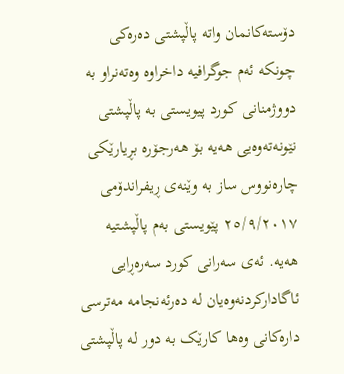دۆستەکانمان واتە پاڵپشتى دەرەکى چونکە ئەم جوگرافیە داخراوە وەتەنراو بە دووژمنانى کورد پیویستى بە پاڵپشتى نێونەتەوەیى هەیە بۆ هەرجۆرە بڕیارێکى چارەنووس ساز بە وێنەى ڕیفراندۆمى ٢٥/٩/٢٠١٧ پێویستى بەم پاڵپشتیە هەیە. ئەى سەرانى کورد سەرەڕایی ئاگادارکردنەوەیان لە دەرئەنجامە مەترسی دارەکانى وەها کارێک بە دور لە پاڵپشتى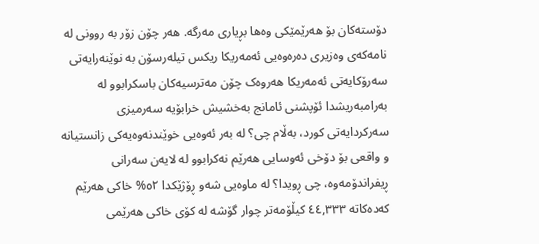دۆستەکان بۆ هەرێمێکى وەها بڕیارى مەرگە. هەر چۆن زۆر بە روونى لە نامەکەى وەزیرى دەرەوەیی ئەمەریکا ریکس تیلەرسۆن بە نوێنەرایەتى سەرۆکایەتى ئەمەریکا هەروەک چۆن مەترسیەکان باسکرابوو لە بەرامبەریشدا ئۆپشنى ئامانج بەخشیش خرابۆیە سەرمیزى سەرکردایەتى کورد، بەڵام چى؟ لە بەر ئەوەیی خوێندنەوەیەکى زانستیانە و واقعی بۆ دۆخى ئەوسایی هەرێم نەکرابوو لە لایەن سەرانى ڕیفراندۆمەوە، چى ڕویدا؟ لە ماوەیی شەو ڕۆژێکدا ٥٢% خاکى هەرێم کەدەکاتە ٤٤,٣٣٣ کیڵۆمەتر چوار گۆشە لە کۆى خاکى هەرێمى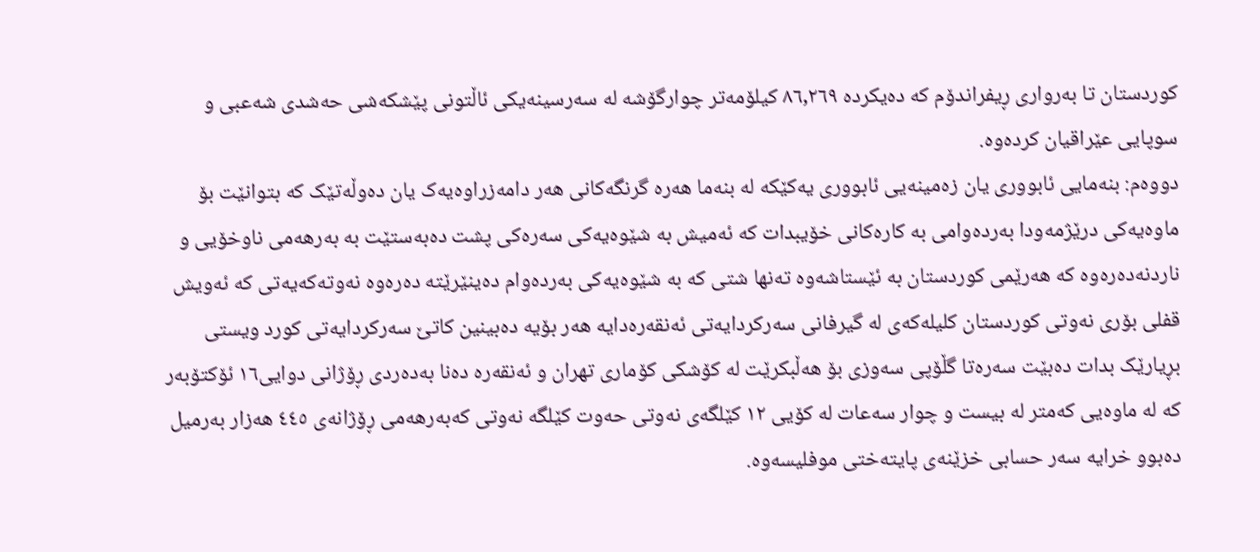کوردستان تا بەروارى ڕیفراندۆم کە دەیکردە ٨٦,٢٦٩ کیلۆمەتر چوارگۆشە لە سەرسینەیکى ئاڵتونى پێشکەشى حەشدى شەعبی و سوپایی عێراقیان کردەوە.
دووەم: بنەمایی ئابوورى یان زەمینەیی ئابوورى یەکێکە لە بنەما هەرە گرنگەکانى هەر دامەزراوەیەک یان دەوڵەتێک کە بتوانێت بۆ ماوەیەکى درێژمەودا بەردەوامى بە کارەکانى خۆیبدات کە ئەمیش بە شێوەیەکى سەرەکى پشت دەبەستێت بە بەرهەمى ناوخۆیی و ناردنەدەرەوە کە هەرێمى کوردستان بە ئێستاشەوە تەنها شتى کە بە شێوەیەکى بەردەوام دەینێرێتە دەرەوە نەوتەکەیەتى کە ئەویش قفلى بۆرى نەوتى کوردستان کلیلەکەى لە گیرفانى سەرکردایەتى ئەنقەرەدایە هەر بۆیە دەبینین کاتێ سەرکردایەتى کورد ویستى بڕیارێک بدات دەبێت سەرەتا گڵۆپى سەوزى بۆ هەڵبکرێت لە کۆشکى کۆمارى تهران و ئەنقەرە دەنا بەدەردى ڕۆژانى دوایی١٦ ئۆکتۆبەر کە لە ماوەیی کەمتر لە بیست و چوار سەعات لە کۆیی ١٢ کێلگەى نەوتى حەوت کێلگە نەوتى کەبەرهەمى ڕۆژانەى ٤٤٥ هەزار بەرمیل دەبوو خرایە سەر حسابی خزێنەى پایتەختى موفلیسەوە.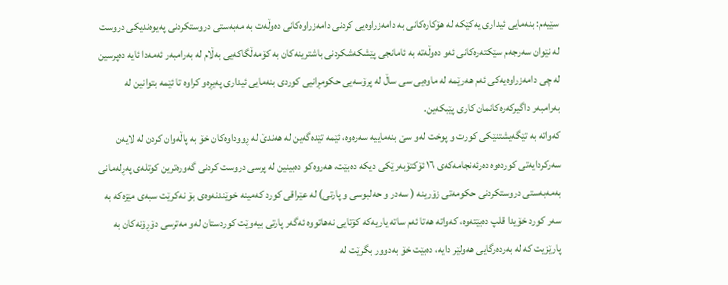سێیەم: بنەمایی ئیدارى یەکێکە لە هۆکارەکانى بە دامەزراوەیی کردنى دامەزراوەکانى دەوڵەت بە مەبەستى دروستکردنى پەیوەندیکى دروست لە نێوان سەرجەم سێکتەرەکانى ئەو دەوڵەتە بە ئامانجى پێشکەشکردنى باشترینەکان بە کۆمەڵگاکەیی بەڵام لە بەرامبەر ئەمەدا ئایە دەپرسین لە چى دامەزراوەیەکى ئەم هەرێمە لە ماوەیی سی ساڵ لە پرۆسەیی حکومڕانیى کوردى بنەمایی ئیدارى پەیڕەو کراوە تا ئێمە بتوانین لە بەرامبەر داگیرکەرەکانمان کاری پێبکەین.
کەواتە بە تێگەیشتنێکى کورت و پوخت لەو سێ بنەماییە سەرەوە، ئێمە تێدەگەین لە هەندێ لە ڕووداوەکان خۆ بە پاڵەوان کردن لە لایەن سەرکردایەتى کوردەوە دەرئەنجامەکەى ١٦ ئۆکتۆبەرێکى دیکە دەبێت، هەروەکو دەبینین لە پرسی دروست کردنى گەورەترین کوتلەى پەڕلەمانى بەمەبەستى دروستکردنى حکومەتى زۆرینە ( سەدر و حەلبوسی و پارتى) لە عێراقی کورد کەمینە خوێندنەوەی بۆ نەکرێت سبەی مێزەکە بە سەر کورد خۆیدا قلپ دەبێتەوە، کەواتە هەتا ئەم ساتە یاریەکە کۆتایی نەهاتووە ئەگەر پارتى بیەوێت کوردستان لەو مەترسی دۆڕۆنەکان بە پارێزیت کە لە بەردەرگایى هەولێر دایە، دەبێت خۆ بەدوور بگرێت لە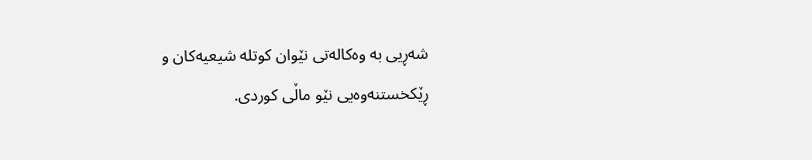شەڕیی بە وەکالەتى نێوان کوتلە شیعیەکان و ڕێکخستنەوەیی نێو ماڵی کوردى.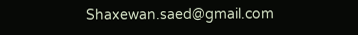Shaxewan.saed@gmail.com